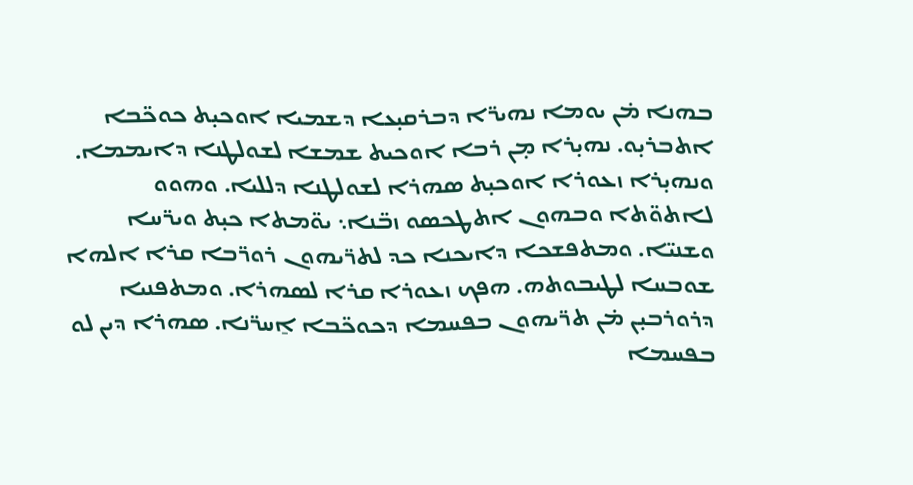ܒܗܢܐ ܡ̇ܢ ܝܘܡܐ ܢܗܝܪ̈ܐ ܕܒܪܩܝ̣ܥܐ ܕܫܡܝܐ ܐܘܟܝ̣ܬ ܟܘܟ̈ܒܐ ܐܬܒܪܝ̣ܘ. ܢܗܝ̣ܪܐ ܡ̣ܢ ܪܒܐ ܐܘܟܝܬ ܫܡܫܐ ܠܫܘܠܛܢܐ ܕܐܝܡܡܐ. ܘܢܗܝ̣ܪܐ ܙܥܘܪܐ ܐܘܟܝ̣ܬ ܣܗܪܐ ܠܫܘܠܛܢܐ ܕܠܠܝܐ. ܘܗܘܘ ܠܐܬܘ̈ܬܐ ܘܒܗܘܢ ܐܬܛܟܣܘ ܙܒ̈ܢܐ܆ ܝܘ̈ܡܬܐ ܟܝ̣ܬ ܘܝܪ̈ܚܐ ܘܫܢܝ̈ܐ. ܘܡܬܦܫܟܐ ܕܐܝܟܢܐ ܟܕ ܠܬܪ̈ܝܗܘܢ ܪܘܪ̈ܒܐ ܩܪܐ ܐܠܗܐ ܫܘܒܚܐ ܠܛܝܒܘܬܗ. ܗܦܟ ܙܥܘܪܐ ܩܪܐ ܠܣܗܪܐ. ܘܡܬܦܢܝܐ ܕܪܘܪܒܝ̣ܢ ܡ̇ܢ ܬܪ̈ܝܗܘܢ ܒܦܚܡܐ ܕܟܘܟ̈ܒܐ ܐ̱ܚܪ̈ܢܐ. ܣܗܪܐ ܕܝܢ ܠܘ ܒܦܚܡܐ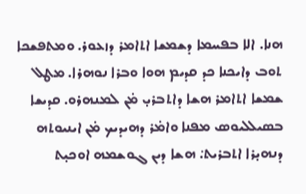ܗܢܐ. ܐܠܐ ܒܦܚܡܐ ܕܫܡܫܐ ܐܬܐܡܪ ܕܙܥܘܪ. ܘܡܬܦܫܟܐ ܬܘܒ ܕܐܝܟܢܐ ܟܕ ܩܕܝܡ ܗܘܐ ܘܒܪܐ ܢܘܗܪܐ. ܡܛܠ ܫܡܫܐ ܐܬܐܡܪ ܗܫܐ ܕܐܬܒܪܝ̣ ܡ̇ܢ ܠܡܢܗܪܘ. ܩܕܝܫܐ ܒܣܝܠܠܝܘܣ ܡܦܢܐ ܘܐܡ̇ܪ ܕܗܝܕܝܟ ܡ̇ܢ ܐܝܢܝܘܬܗ ܕܢܗܝ̣ܪܐ ܐܬܒܪܝܬ݀. ܗܫܐ ܕܝܢ ܓܘܫܡܗ ܐܘܟܝ̣ܬ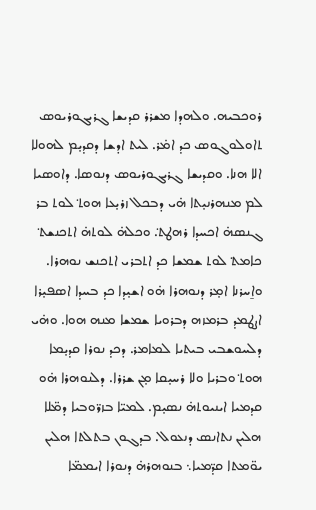ܪܘܟܒܝܗ. ܘܠܗܕܐ ܡܫܪܪ ܩܕܝܫܐ ܓܪܝܓܘܪܝܘܣ ܬܐܘܠܘܓܘܣ ܟܕ ܐܡ̇ܪ. ܠܝܬ ܐܕܫܐ ܕܩܕܝ̣ܡ ܠܗܘܠܐ ܐܠܐ ܗܢܐ. ܘܩܕܝܫܐ ܓܪܝܓܘܪܝܘܣ ܕܢܘܣܐ. ܕܐܘܣܝܐ ܠܡ ܡܢܗܪܢܝ̣ܬܐ ܗ̇ܝ ܕܒܟܠ ܙܪܝ̣ܥܐ ܗܘܬ݀ ܠܘܬ ܒܪ ܓܢܣܗ̇ ܐܟܚܕܐ ܪܗܛܬ݀. ܘܟܠܗ̇ ܠܘܬܗ̇ ܐܬܟܢܫܬ݀ ܟܐܡܬ݀ ܠܘܬ ܫܡܫܐ ܟܕ ܐܬܒܪܝ ܐܬܟܢܫ ܢܘܗܪܐ. ܘܐ̱ܚܪܢܐ ܐܡ̣ܪ ܕܢܘܗܪܐ ܗ̇ܘ ܐܫܝ̣ܕܐ ܟܕ ܒܚܕܐ ܐܣܦܝ̣ܪܐ ܐܨܛܡܕ ܒܪܡܙܗ ܕܒܪܘܝܐ ܫܡܫܐ ܡܢܗ ܗܘܐ. ܘܗ̇ܝ ܕܠܚܘܫܒܝ ܒܝܬܝܐ ܠܡܐܡܪ. ܕܟܕ ܢܘܪܐ ܩܕܝ̣ܡܐ ܗܘܬ݀ ܘܒܪܝܐ ܘܠܐ ܪܚܝ̣ܩܐ ܡ̣ܢ ܫܪܪܐ. ܕܠܢܘܗܪܐ ܗ̇ܘ ܩܕܡܝܐ ܐܝܢܝܘܬܗ̇ ܢܣܝ̣ܡ. ܠܡܝ̈ܐ ܒܙܪ̈ܘܒܝܐ ܕܡ̈ܠܐ ܗܠܝܢ ܢܬܐܢܣ ܕܢܥܘܠ. ܒܕܓܘܢ ܒܬܠܬܐ ܗܠܝܢ ܝܘ̈ܡܬܐ ܩܕ̈ܡܝܐ܆ ܒܢܘܗܪܗ̇ ܕܢܘܪܐ ܐܝܡܡ̈ܐ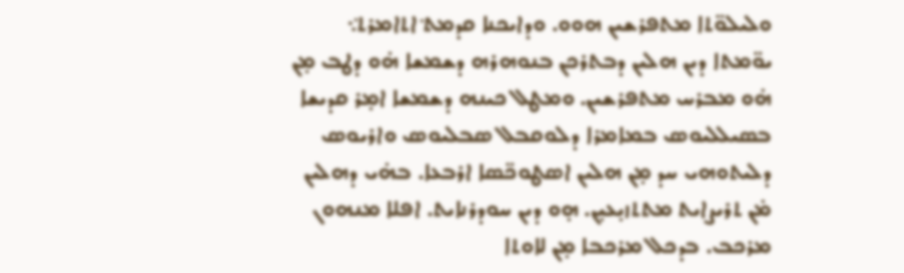ܘܠܝܠܘ̈ܬܐ ܡܬܦܪܫܝܢ ܗܘܘ. ܘܕܐܝܟܢܐ ܩܕܡܬ݀ ܐܬܐܡܪܬ݀܆ ܝܘ̈ܡܬܐ ܕܝܢ ܗܠܝܢ ܕܒܬܪܟܢ ܒܢܘܗܪܗ ܕܫܡܫܐ ܗ̇ܘ ܕܛܒ ܡ̣ܢ ܗ̇ܘ ܡܒܪܚ ܡܬܦܪܫܝܢ. ܘܡܛܠ ܟܝܢܗ ܕܫܡܫܐ ܐܡ̣ܪ ܩܕܝܫܐ ܒܣܝܠܠܝܘܣ ܒܡܐܡܪܐ ܕܠܘܩܒܠ ܣܒܠܝܘܣ ܘܐܪܝܘܣ ܕܠܝܬܘܗܝ ܚܕ ܡ̣ܢ ܗܠܝܢ ܐܣܛܘܟ̈ܣܐ ܐܪܒܥܐ. ܒܗ̇ܝ ܕܗܠܝܢ ܡ̇ܢ ܬܪܝܨܐܝܬ ܡܬܬܙܝ̣ܥܝ̣ܢ. ܗ̣ܘ ܕܝܢ ܚܘܕܪܢܐܝܬ. ܐܦܠܐ ܡܢܗܘܢ ܡܪܟܒ. ܒܕܟܠ ܡܪܟܒܐ ܡ̣ܢ ܠܐܘܬܐ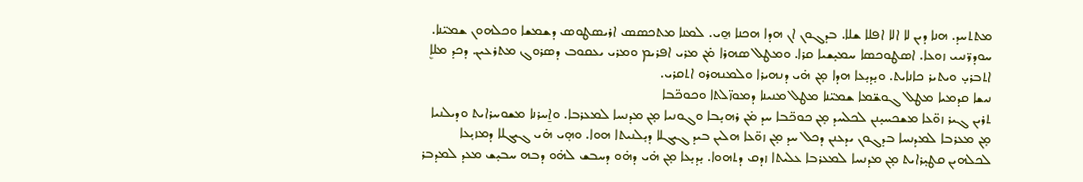ܡܬܬܚܕ. ܗܢܐ ܕܝܢ ܠܐ ܐܠܐ ܐܦܠܐ ܫܠܐ. ܒܕܓܘܢ ܐܢ ܗܕܐ ܗܟܢܐ ܗ̱ܝ. ܠܡܢܐ ܡܬܟܣܣ ܐܪܝܣܛܘܣ ܕܫܡܫܐ ܘܟܠܗܘܢ ܫܡܝ̈ܢܐ. ܚܘܕܪ̈ܢܝܝ ܙܘܥܐ. ܐܣܛܘܟܣܐ ܚܡܝ̣ܫܝܐ ܩܪܐ. ܘܡܛܠ ܣܗܪܐ ܡ̇ܢ ܡܪܝ ܐܦܪܝܡ ܘܡܪܝ ܝܥܩܘܒ ܕܣܪܘܓ ܡܬܪܥܝܢ. ܕܟܕ ܡܠܐܷ ܐܬܒܪܝ̣ ܘܝܬܝܪ ܟܐܢܐܝܬ. ܘܝ̣ܕܝ̣ܥܐ ܗܕܐ ܡ̣ܢ ܗ̇ܝ ܕܢܗܝܪܐ ܘܠܡܢܗܪܘ ܐܬܩܪܝ.
ܢܝܫܐ ܩܕܡܝܐ ܡܛܠ ܓܘܫ̈ܡܐ ܫܡܝ̈ܢܐ ܡܛܠ ܡܢܝܢܐ ܕܡܘܙ̈ܠܬܐ ܘܟܘܟ̈ܒܐ
ܬܪܝܢ ܓܝܪ ܙܘ̈ܥܐ ܡܫܟܚܝ̣ܢܢ ܠܟܠܚܕ ܡ̣ܢ ܟܘܟ̈ܒܐ ܚܕ ܡ̇ܢ ܪܗܝ̣ܒܐ ܘܓܘܢܝܐ ܡ̣ܢ ܡܕܢܚܐ ܠܡܥܪܒܐ. ܘܐ̱ܚܪܢܐ ܡܫܘܚܪܐܝܬ ܘܕܝܠܢܝܐ ܡ̣ܢ ܡܥܪܒܐ ܠܡܕܢܚܐ ܒܕܓܘܢ ܝܕܥܢܢ ܕܟܠ ܚܕ ܡ̣ܢ ܙܘ̈ܥܐ ܗܠܝܢ ܒܝܕ ܓܝܓܠܐ ܕܝ̣ܠܢܝܬܐ ܗܘܐ. ܘܗ̣ܝ ܗ̇ܝ ܓܝܓܠܐ ܕܡܙܝ̣ܥܐ ܠܟܠܗܝܢ ܩܛܝ̣ܪܐܝܬ ܡ̣ܢ ܡܕܢܚܐ ܠܡܥܪܒܐ ܥܠܝܬܐ ܙܕܩ ܕܬܗܘܐ. ܝ̣ܕܝ̣ܥܐ ܡ̣ܢ ܗ̇ܝ ܕܗ̇ܘ ܕܚܒܫ ܠܗ̇ܘ ܕܒܗ ܚܒܝ̣ܫ ܡܥܕ ܠܡܕܒܪ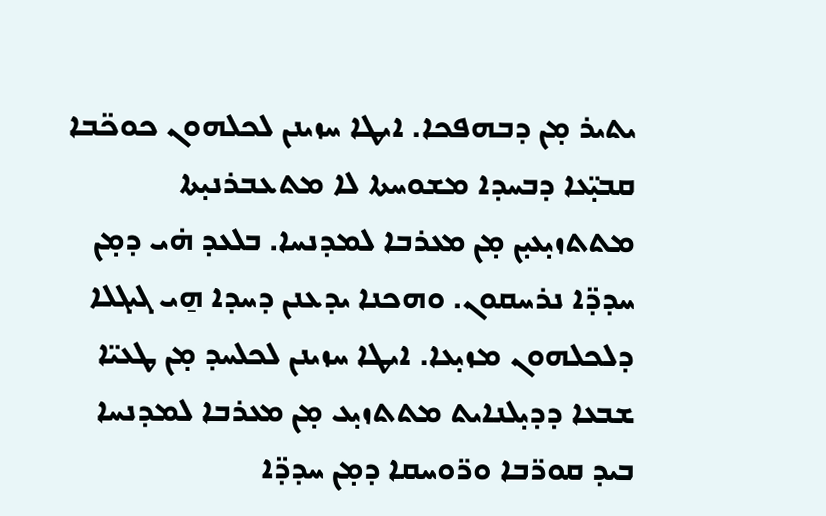ܝܬܝܪ ܡ̣ܢ ܕܒܗܦܟܐ. ܐܝܛܐ ܚܙܝܢܢ ܠܟܠܗܘܢ ܟܘܟ̈ܒܐ ܩܒܝ̣̈ܥܐ ܕܒܚܕܐ ܡܫܘܚܬܐ ܠܐ ܡܬܥܒܪܢܝ̣ܬܐ ܡܬܬܙܝ̣ܥܝ̣ܢ ܡ̣ܢ ܡܥܪܒܐ ܠܡܕܢܚܐ. ܒܠܥܕ ܗ̇ܝ ܕܡ̣ܢ ܚܕܕ̈ܐ ܢܪܚܩܘܢ. ܘܗܟܢܐ ܝܕܥܢܢ ܕܚܕܐ ܗ̱ܝ ܓܝܓܠܐ ܕܠܟܠܗܘܢ ܡܙܝ̣ܥܐ. ܐܝܛܐ ܚܙܝܢܢ ܠܟܠܚܕ ܡ̣ܢ ܛܥܝ̈ܐ ܫܒܥܐ ܕܕܝ̣ܠܢܐܝܬ ܡܬܬܙܝ̣ܥ ܡ̣ܢ ܡܥܪܒܐ ܠܡܕܢܚܐ ܒܝܕ ܩܘܪ̈ܒܐ ܘܪ̈ܘܚܩܐ ܕܡ̣ܢ ܚܕܕ̈ܐ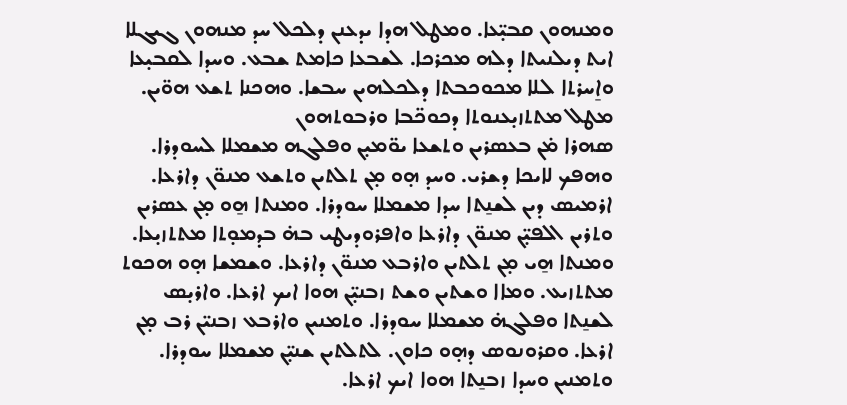ܘܡܢܗܘܢ ܩܒܝ̣̈ܥܐ. ܘܡܛܠ ܗܕܐ ܝܕܥܢܢ ܕܠܟܠ ܚܕ ܡܢܗܘܢ ܓܝܓܠܐ ܐܝܬ ܕܝܠܢܝܬܐ ܕܠܗ ܡܟܪܟܐ. ܠܫܒܥܐ ܟܐܡܬ ܫܒܥ. ܘܚܕܐ ܠܩܒܝ̣ܥܐ ܘܐ̱ܚܪܬܐ ܠܠܐ ܡܟܘܟܒܬܐ ܕܠܟܠܗܝܢ ܚܒܫܐ. ܘܗܟܢܐ ܬܫܥ ܗܘ̈ܝܢ.
ܡܛܠ ܡܬܬܙܝ̣ܥܢܘܬܐ ܕܟܘܟ̈ܒܐ ܘܪܒܘܬܗܘܢ
ܣܗܪܐ ܡ̇ܢ ܒܥܣܪܝܢ ܘܬܫܥܐ ܝܘ̈ܡܝ̣ܢ ܘܦܠܓܗ ܡܫܡܠܐ ܠܚܘܕܪܐ. ܘܗܦܟ ܠܐܝܟܐ ܕܫܪܝ. ܘܚܕ ܗ̣ܘ ܡ̣ܢ ܬܠܬܝܢ ܘܬܫܥ ܡܢܘ̈ܢ ܕܐܪܥܐ. ܐܪܡܝܣ ܕܝܢ ܠܫܢ̱ܬܐ ܚܕܐ ܡܫܡܠܐ ܚܘܕܪܐ. ܘܡܢܬܐ ܗ̱ܘ ܡ̣ܢ ܥܣܪܝܢ ܘܬܪܝܢ ܐܠܦܝ̣̈ܢ ܡܢܘ̈ܢ ܕܐܪܥܐ ܘܐܦܪܘܕܝܛܝ ܒܗ̇ ܒܕܡܘ̣ܬܐ ܡܬܬܙܝ̣ܥܐ. ܘܡܢܬܐ ܗ̱ܝ ܡ̣ܢ ܬܠܬܝܢ ܘܐܪܒܥ ܡܢܘ̈ܢ ܕܐܪܥܐ. ܘܫܡܫܐ ܗ̣ܘ ܗܟܘܬ ܡܬܬܙܝܥ. ܘܡܐܐ ܘܫܬܝܢ ܘܫܬ ܙܒܢܝ̣̈ܢ ܗܘܐ ܐܝܟ ܐܪܥܐ. ܘܐܪܝ̣ܣ ܠܫܢ̱ܬܐ ܘܦܠܓܗ̇ ܡܫܡܠܐ ܚܘܕܪܐ. ܘܬܡܢܝܢ ܘܐܪܒܥ ܙܒܢܝ̈ܢ ܪܒ ܡ̣ܢ ܐܪܥܐ. ܘܩܪܘܢܘܣ ܕܗ̣ܘ ܟܐܘܢ. ܠܬܠܬܝܢ ܫܢܝ̣̈ܢ ܡܫܡܠܐ ܚܘܕܪܐ. ܘܬܡܢܝܢ ܘܚܕܐ ܙܒܢ̱ܬܐ ܗܘܐ ܐܝܟ ܐܪܥܐ.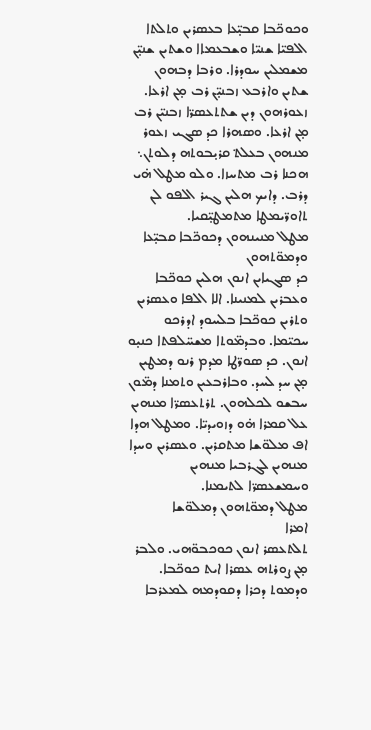ܘܟܘܟ̈ܒܐ ܩܒܝ̣̈ܥܐ ܒܥܣܪܝܢ ܘܬܠܬܐ ܐܠܦܝ̈ܐ ܫܢܝ̈ܐ ܘܫܒܥܡܐܐ ܘܫܬܝܢ ܫܢܝ̣̈ܢ ܡܫܡܠܝܢ ܚܘܕܪܐ. ܘܪܒܐ ܕܒܗܘܢ ܫܬܝܢ ܘܐܪܒܥ ܙܒܢܝ̣̈ܢ ܪܒ ܡ̣ܢ ܐܪܥܐ. ܙܥܘܪܗܘܢ ܕܝܢ ܫܬܬܥܣܪ̈ܐ ܙܒܢܝ̈ܢ ܪܒ ܡ̣ܢ ܐܪܥܐ. ܘܣܗܪܐ ܟܕ ܣܓܝ ܙܥܘܪ ܡܢܗܘܢ ܒܥܠܬ݀ ܩܪܝ̣ܒܘܬܗ ܕܠܘܬܢ܆ ܗܟܢܐ ܪܒ ܡܬܚܙܐ. ܘܠܘ ܡܛܠ ܗ̇ܝ ܕܪܒ. ܕܐܝܟ ܗܠܝܢ ܓܝܪ ܐܠܦܘ ܠܢ ܬܐܘܪ̈ܝܡܛܐ ܡܬܡܛܝ̣̈ܩܝܐ.
ܡܛܠ ܡܢܝܢܗܘܢ ܕܟܘܟ̈ܒܐ ܩܒܝ̣̈ܥܐ ܘܕܡܘ̈ܬܗܘܢ
ܟܕ ܣܓܝܐܝܢ ܐܢܘܢ ܗܠܝܢ ܟܘܟ̈ܒܐ ܘܥܒܪܝܢ ܠܡܢܝܢܐ. ܐܠܐ ܐܠܦܐ ܘܥܣܪܝܢ ܘܬܪܝܢ ܟܘܟ̈ܒܐ ܒܠܚܘܕ ܐܕܪܟܘ ܚܟܝ̈ܡܐ. ܘܒܕܡ̈ܘܬܐ ܡܫܚ̈ܠܦܬܐ ܟܢܝ̣ܘ ܐܢܘܢ. ܟܕ ܣܘܪ̈ܛܐ ܡܕܡ ܪܢܘ ܕܡܛܝܢ ܡ̣ܢ ܚܕ ܠܚܕ. ܘܒܐܪܒܥܝܢ ܘܬܡܢܐ ܕܡ̈ܘܢ ܚܒܫܘ ܠܟܠܗܘܢ. ܬܪܬܥܣܪ̈ܐ ܡܢܗܝܢ ܥܠ ܩܡܪܐ ܗ̇ܘ ܕܙܘܝܕܝ̈ܐ. ܘܡܛܠ ܗܕܐ ܐܦ ܡܠܘ̈ܫܐ ܡܬܩܪܝܢ. ܘܥܣܪܝܢ ܘܚܕܐ ܡܢܗܝܢ ܠܓܪܒܝܐ ܡܢܗܝܢ ܘܚܡܫܥܣܪ̈ܐ ܠܬܝܡܢܐ.
ܡܛܠ ܕܡܘ̈ܬܗܘܢ ܕܡܠܘ̈ܫܐ
ܐܡܪܐ
ܬܠܬܥܣܪ ܐܢܘܢ ܟܘܟܒܘ̈ܗܝ. ܘܠܒܪ ܡ̣ܢ ܨܘܪܬܗ ܥܣܪܐ ܐܝܬ ܟܘܟ̈ܒܐ. ܘܕܡܘܬ ܕܟܪܐ ܕܩܘܕܡܗ ܠܡܥܪܒܐ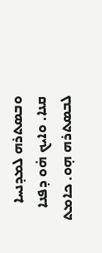ܘܒܣܬܪܗ ܠܡܕܢܚܐ ܩܢܐ. ܘܐܝܟ ܗ̇ܘ ܕܦܢܐ ܠܒܣܬܪܗ ܗ̣ܘ. ܟܐܡܬ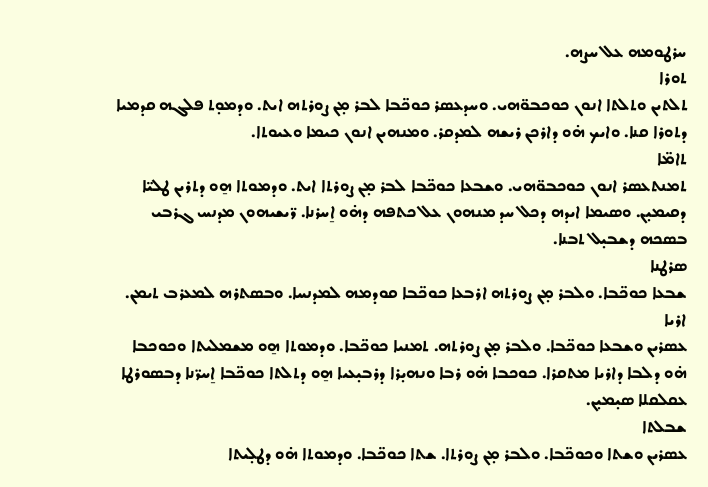ܚܪܛܘܡܗ ܥܠ ܚܨܗ.
ܬܘܪܐ
ܬܠܬܝܢ ܘܬܠܬܐ ܐܢܘܢ ܟܘܟܒܘ̈ܗܝ. ܘܚܕܥܣܪ ܟܘܟ̈ܒܐ ܠܒܪ ܡ̣ܢ ܨܘܪܬܗ ܐܝܬ. ܘܕܡܘ̣ܬ ܦܠܓܗ ܩܕܡܝܐ ܕܬܘܪܐ ܩܢܐ. ܘܐܝܟ ܗ̇ܘ ܕܐܪܟܢ ܪܝܫܗ ܠܡܕܩܪ. ܘܡܢܗܝܢ ܐܢܘܢ ܟܝܡܐ ܘܥܝܘܬܐ.
ܬܐܡ̈ܐ
ܬܡܢܬܥܣܪ ܐܢܘܢ ܟܘܟܒܘ̈ܗܝ. ܘܫܒܥܐ ܟܘܟ̈ܒܐ ܠܒܪ ܡ̣ܢ ܨܘܪܬܐ ܐܝܬ. ܘܕܡܘܬܐ ܗ̱ܘ ܕܬܪܝܢ ܛܠܝ̈ܐ ܕܩܝܡܝ̣ܢ. ܘܣܝܡܐ ܐܝܕܗ ܕܟܠ ܚܕ ܡܢܗܘܢ ܥܠ ܟܬܦܗ ܕܗ̇ܘ ܐ̱ܚܪܢܐ. ܪ̈ܝܫܝܗܘܢ ܡܕܢܚ ܓܪܒܝ ܒܣܟܗ ܕܫܒܝ̣ܠ ܬܒܢܐ.
ܣܪܛܢܐ
ܫܒܥܐ ܟܘܟ̈ܒܐ. ܘܠܒܪ ܡ̣ܢ ܨܘܪܬܗ ܐܪܒܥܐ ܟܘܟ̈ܒܐ ܩܘܕܡܗ ܠܡܕܢܚܐ. ܘܒܣܬܪܗ ܠܡܥܪܒ ܬܝܡܢ.
ܐܪܝܐ
ܥܣܪܝܢ ܘܫܒܥܐ ܟܘܟ̈ܒܐ. ܘܠܒܪ ܡ̣ܢ ܨܘܪܬܗ. ܬܡܢܝܐ ܟܘܟ̈ܒܐ. ܘܕܡܘܬܐ ܗ̱ܘ ܡܫܡܠܝܬܐ ܘܟܘܟܒܐ ܗ̇ܘ ܕܠܒܐ ܕܐܪܝܐ ܡܬܩܪܐ. ܟܘܟܒܐ ܗ̇ܘ ܪܒܐ ܘܢܗܝ̣ܪܐ ܕܪܒܝ̣ܥܝܐ ܗ̱ܘ ܕܬܠܬܐ ܟܘܟ̈ܒܐ ܐ̱ܚܪ̈ܢܐ ܕܒܣܘܪܛܐ ܥܩܠܩܠܐ ܣܝ̣ܡܝ̣ܢ.
ܫܒܠܬܐ
ܥܣܪܝܢ ܘܫܬܐ ܘܟܘܟ̈ܒܐ. ܘܠܒܪ ܡ̣ܢ ܨܘܪܬܐ. ܫܬܐ ܟܘܟ̈ܒܐ. ܘܕܡܘܬܐ ܗ̇ܘ ܕܛܠ̣ܝܬܐ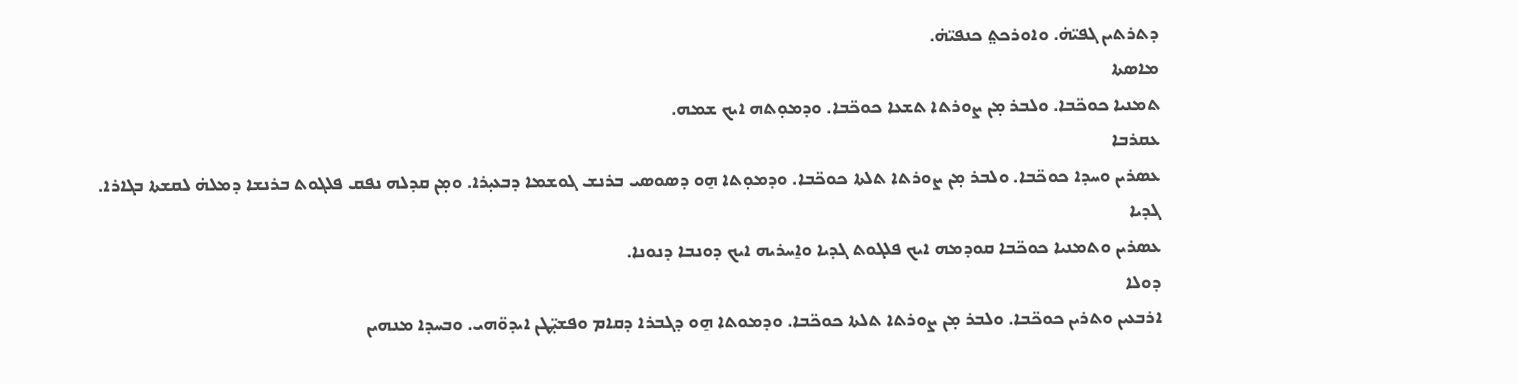ܕܬܪܬܝܢ ܓܦܝ̈ܗ̇. ܘܐܘܪܟܬ݀ ܟܢܦܝ̈ܗ̇.
ܡܐܣܬܐ
ܬܡܢܝܐ ܟܘܟ̈ܒܐ. ܘܠܒܪ ܡ̣ܢ ܨܘܪܬܐ ܬܫܥܐ ܟܘܟ̈ܒܐ. ܘܕܡܘ̣ܬܗ ܐܝܟ ܫܡܗ.
ܥܩܪܒܐ
ܥܣܪܝܢ ܘܚܕܐ ܟܘܟ̈ܒܐ. ܘܠܒܪ ܡ̣ܢ ܨܘܪܬܐ ܬܠܬܐ ܟܘܟ̈ܒܐ. ܘܕܡܘ̣ܬܐ ܗ̱ܘ ܕܣܘܣܝ ܒܪܢܫ ܓܘܫܡܐ ܕܒܥܝ̣ܪܐ. ܘܡ̣ܢ ܩܕܠܗ ܢܦܩ ܦܠܓܘܬ ܒܪܢܫܐ ܕܡܠܗ̇ ܠܩܫܬܐ ܒܓܐܪܐ.
ܓܕܝܐ
ܥܣܪܝܢ ܘܬܡܢܝܐ ܟܘܟ̈ܒܐ ܩܘܕܡܗ ܐܝܟ ܦܠܓܘܬ ܓܕܝܐ ܘܐ̱ܚܪܝܗ ܐܝܟ ܕܘܢܒܐ ܕܢܘܢܐ.
ܕܘܠܐ
ܐܪܒܥܝܢ ܘܬܪܝܢ ܟܘܟ̈ܒܐ. ܘܠܒܪ ܡ̣ܢ ܨܘܪܬܐ ܬܠܬܐ ܟܘܟ̈ܒܐ. ܘܕܡܘܬܐ ܗ̱ܘ ܕܓܒܪܐ ܕܩܐܡ ܘܦܫܝ̣̈ܛܢ ܐܝܕܘ̈ܗܝ. ܘܒܚܕܐ ܡܢܗܝܢ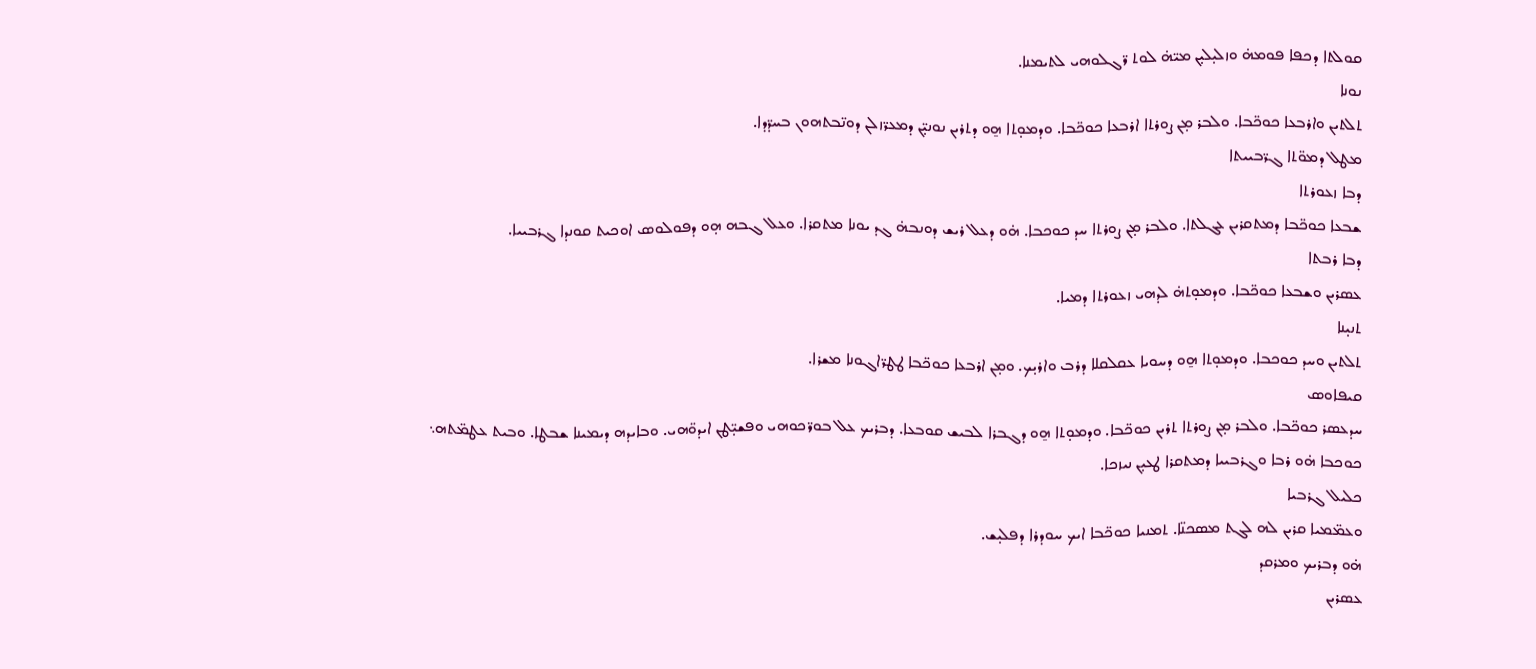ܩܘܠܬܐ ܕܟܦܐ ܦܘܡܗ̇ ܘܙܠܝ̣ܠܝ̣ܢ ܡܝ̈ܗ̇ ܠܘܬ ܪ̈ܓܠܘܗܝ ܠܬܝܡܢܐ.
ܢܘܢܐ
ܬܠܬܝܢ ܘܐܪܒܥܐ ܟܘܟ̈ܒܐ. ܘܠܒܪ ܡ̣ܢ ܨܘܪܬܐ ܐܪܒܥܐ ܟܘܟ̈ܒܐ. ܘܕܡܘ̣ܬܐ ܗ̱ܘ ܕܬܪܝܢ ܢܘܢܝ̣̈ܢ ܕܡܥܪ̈ܙܠܢ ܕܘܢ̈ܒܬܗܘܢ ܒܚܕ̈ܕܐ.
ܡܛܠ ܕܡܘ̈ܬܐ ܓܪ̈ܒܝܝܬܐ
ܕܒܐ ܙܥܘܪܬܐ
ܫܒܥܐ ܟܘܟ̈ܒܐ ܕܡܬܩܪܝܢ ܥܓܠܬܐ. ܘܠܒܪ ܡ̣ܢ ܨܘܪܬܐ ܚܕ ܟܘܟܒܐ. ܗ̇ܘ ܕܥܠ ܪܝܫ ܕܘܢܒܗ̇ ܓܕ ܝܘܢܐ ܡܬܩܪܐ. ܘܥܠ ܓܒܗ ܗ̣ܘ ܕܦܘܠܘܣ ܐܘܟܝܬ ܩܘܢܕܐ ܓܪܒܝܝܐ.
ܕܒܐ ܪܒܬܐ
ܥܣܪܝܢ ܘܫܒܥܐ ܟܘܟ̈ܒܐ. ܘܕܡܘ̣ܬܗ̇ ܠܕܗܝ ܙܥܘܪܬܐ ܕܡܝܐ.
ܬܢܝ̣ܢܐ
ܬܠܬܝܢ ܘܚܕ ܟܘܟܒܐ. ܘܕܡܘ̣ܬܐ ܗ̱ܘ ܕܚܘܝܐ ܥܩܠܩܠܐ ܕܪܒ ܘܐܪܝ̣ܟ. ܘܡ̣ܢ ܐܪܒܥܐ ܟܘܟ̈ܒܐ ܛܛܪ̈ܐܓܘܢܐ ܡܫܪܐ.
ܩܝܦܐܘܣ
ܚܕܥܣܪ ܟܘܟ̈ܒܐ. ܘܠܒܪ ܡ̣ܢ ܨܘܪܬܐ ܬܪܝܢ ܟܘܟ̈ܒܐ. ܘܕܡܘ̣ܬܐ ܗ̱ܘ ܕܓܒܪܐ ܠܒܝܫ ܩܘܒܥܐ. ܕܒܪܝܟ ܥܠ ܒܘܪ̈ܟܘܗܝ ܘܦܫܝ̣̈ܛܢ ܐܝܕܘ̈ܗܝ. ܘܒܐܝܕܗ ܕܝܡܝܢܐ ܫܒܛܐ. ܘܒܝܬ ܥܛܡ̈ܬܗ܆ ܟܘܟܒܐ ܗ̇ܘ ܪܒܐ ܘܓܪܒܝܝܐ ܕܡܬܩܪܐ ܛܥܝ̣ܢ ܢܝܙܟܐ.
ܟܠܝܠ ܓܪܒܝܐ
ܘܥܡ̈ܡܝܐ ܩܪܝܢ ܠܗ ܠܓܬ ܡܣܟܢ̈ܐ. ܬܡܢܝܐ ܟܘܟ̈ܒܐ ܐܝܟ ܚܘܕܪܐ ܕܦܠܝ̣ܫ.
ܗ̇ܘ ܕܒܪܝܟ ܘܡܪܩܕ
ܥܣܪܝܢ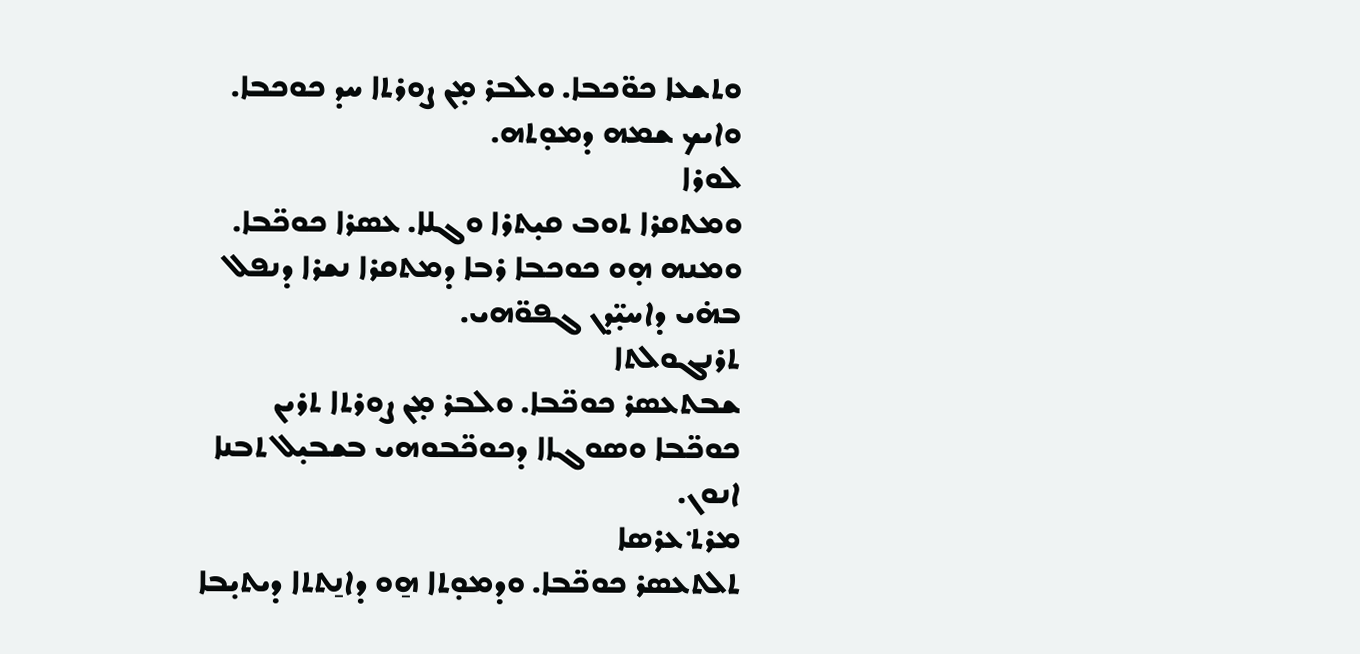ܘܬܫܥܐ ܟܘ̈ܟܒܐ. ܘܠܒܪ ܡ̣ܢ ܨܘܪܬܐ ܚܕ ܟܘܟܒܐ. ܘܐܝܟ ܫܡܗ ܕܡܘ̣ܬܗ.
ܠܘܪܐ
ܘܡܬܩܪܐ ܬܘܒ ܩܝ̣ܬܪܐ ܘܓܠܐ. ܥܣܪܐ ܟܘܟ̈ܒܐ. ܘܡܢܗ ܗ̣ܘ ܟܘܟܒܐ ܪܒܐ ܕܡܬܩܪܐ ܢܫܪܐ ܕܢܦܠ ܒܗ̇ܝ ܕܐܚܝ̣̈ܕܢ ܓܦܘ̈ܗܝ.
ܬܪܢܓܘܠܬܐ
ܫܒܬܥܣܪ ܟܘܟ̈ܒܐ. ܘܠܒܪ ܡ̣ܢ ܨܘܪܬܐ ܬܪܝܢ ܟܘܟ̈ܒܐ ܘܣܘܓܐܐ ܕܟܘܟ̈ܒܘܗܝ ܒܫܒܝ̣ܠ ܬܒܢܐ ܐܢܘܢ.
ܡܪܬ݀ ܥܪܣܐ
ܬܠܬܥܣܪ ܟܘܟ̈ܒܐ. ܘܕܡܘ̣ܬܐ ܗ̱ܘ ܕܐܢ̱ܬܬܐ ܕܝܬܝ̣ܒܐ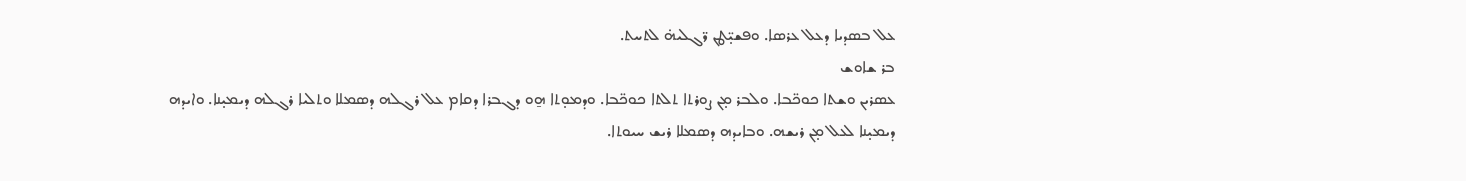ܥܠ ܒܣܕܝܐ ܕܥܠ ܥܪܣܐ. ܘܦܫܝ̣̈ܛܢ ܪ̈ܓܠܝܗ̇ ܠܬܚܬ.
ܒܪ ܫܐܘܫ
ܥܣܪܝܢ ܘܫܬܐ ܟܘܟ̈ܒܐ. ܘܠܒܪ ܡ̣ܢ ܨܘܪܬܐ ܬܠܬܐ ܟܘܟ̈ܒܐ. ܘܕܡܘ̣ܬܐ ܗ̱ܘ ܕܓܒܪܐ ܕܩܐܡ ܥܠ ܪܓܠܗ ܕܣܡܠܐ ܘܬܠܝܐ ܪܓܠܗ ܕܝܡܝ̣ܢܐ. ܘܐܝܕܗ ܕܝܡܝ̣ܢܐ ܠܥܠ ܡ̣ܢ ܪܝܫܗ. ܘܒܐܝܕܗ ܕܣܡܠܐ ܪܝܫ ܚܝܘܬܐ.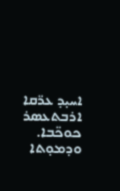ܐܚܝ̣ܕ ܥܪ̈ܩܐ
ܐܪܒܬܥܣܪ ܟܘܟ̈ܒܐ. ܘܕܡܘ̣ܬܐ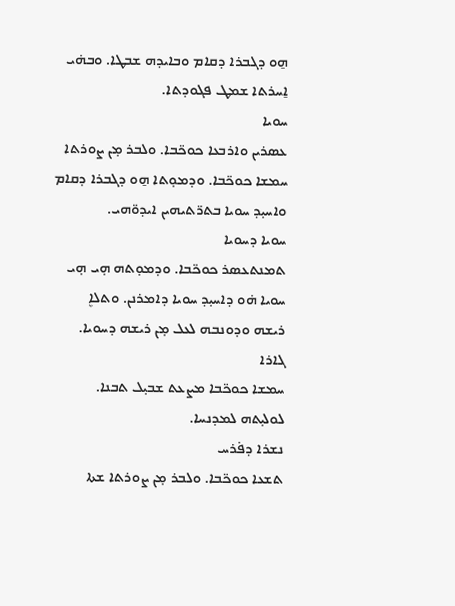ܗ̱ܘ ܕܓܒܪܐ ܕܩܐܡ ܘܒܐܝܕܗ ܫܒܛܐ. ܘܒܗ̇ܝ ܐ̱ܚܪܬܐ ܫܡܛ ܦܓܘܕܬܐ.
ܚܘܝܐ
ܥܣܪܝܢ ܘܐܪܒܥܐ ܟܘܟ̈ܒܐ. ܘܠܒܪ ܡ̣ܢ ܨܘܪܬܐ ܚܡܫܐ ܟܘܟ̈ܒܐ. ܘܕܡܘ̣ܬܐ ܗ̱ܘ ܕܓܒܪܐ ܕܩܐܡ ܘܐܚܝ̣ܕ ܚܘܝܐ ܒܬܪ̈ܬܝܗܝܢ ܐܝܕܘ̈ܗܝ.
ܚܘܝܐ ܕܚܘܝܐ
ܬܡܢܬܥܣܪ ܟܘܟ̈ܒܐ. ܘܕܡܘ̣ܬܗ ܗ̣ܝ ܗ̣ܝ ܚܘܝܐ ܗ̇ܘ ܕܐܚܝ̣ܕ ܚܘܝܐ ܕܐܡܪܢܢ. ܘܬܠܐܷ ܪܝܫܗ ܘܕܘܢܒܗ ܠܥܠ ܡ̣ܢ ܪܝܫܗ ܕܚܘܝܐ.
ܓܐܪܐ
ܚܡܫܐ ܟܘܟ̈ܒܐ ܡܨܥܬ ܫܒܝ̣ܠ ܬܒܢܐ. ܠܘܠܝ̣ܬܗ ܠܡܕܢܚܐ.
ܢܫܪܐ ܕܦ̇ܪܚ
ܬܫܥܐ ܟܘܟ̈ܒܐ. ܘܠܒܪ ܡ̣ܢ ܨܘܪܬܐ ܫܬܐ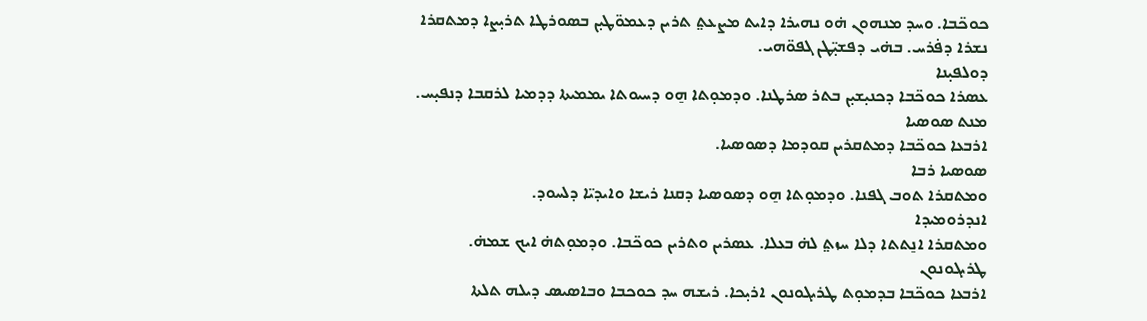ܟܘܟ̈ܒܐ. ܘܚܕ ܡܢܗܘܢ ܗ̇ܘ ܢܗܝܪܐ ܕܐܝܬ ܡܨܥܬ݀ ܬܪܝܢ ܕܥܡܘ̈ܛܝ̣ܢ ܒܣܘܪܛܐ ܬܪܝ̣ܨܐ ܕܡܬܩܪܐ ܢܫܪܐ ܕܦ̇ܪܚ. ܒܗ̇ܝ ܕܦܫܝ̣̈ܛܢ ܓܦܘ̈ܗܝ.
ܕܘܠܦܝ̣ܢܐ
ܥܣܪܐ ܟܘܟ̈ܒܐ ܕܟܢܝ̣ܫܝ̣ܢ ܒܬܪ ܣܪܛܢܐ. ܘܕܡܘ̣ܬܐ ܗ̱ܘ ܕܚܝܘܬܐ ܝܡܡܝܬܐ ܕܕܡܝܐ ܠܪܩܒܐ ܕܢܦܝ̣ܚ.
ܡܢܬ ܣܘܣܝܐ
ܐܪܒܥܐ ܟܘܟ̈ܒܐ ܕܡܬܩܪܝܢ ܩܘܕܡܐ ܕܣܘܣܝܐ.
ܣܘܣܝܐ ܪܒܐ
ܘܡܬܩܪܐ ܬܘܒ ܓܦܢܐ. ܘܕܡܘ̣ܬܐ ܗ̱ܘ ܕܣܘܣܝܐ ܕܩܢܐ ܪܝܫܐ ܘܐܝܕܝ̈ܐ ܕܠܚܘܕ.
ܐܢܕܪܘܡܝܕܐ
ܘܡܬܩܪܐ ܐܢ̱ܬܬܐ ܕܠܐ ܚܙܬ݀ ܠܗ̇ ܒܥܠܐ. ܥܣܪܝܢ ܘܬܪܝܢ ܟܘܟ̈ܒܐ. ܘܕܡܘ̣ܬܗ̇ ܐܝܟ ܫܡܗ̇.
ܛܪܝܓܘܢܘܢ
ܐܪܒܥܐ ܟܘܟ̈ܒܐ ܒܕܡܘ̣ܬ ܛܪܝܓܘܢܘܢ ܐܪܝ̣ܟܐ. ܪܝܫܗ ܚܕ ܟܘܟܒܐ ܘܒܐܣܝܣ ܕܝܠܗ ܬܠܬܐ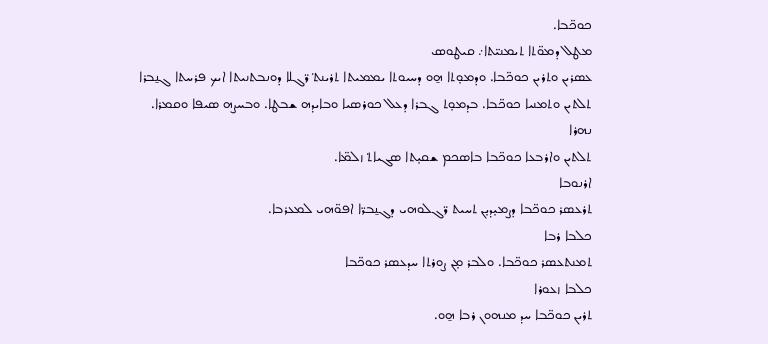ܟܘܟ̈ܒܐ.
ܡܛܠ ܕܡܘ̈ܬܐ ܬܝܡܢܝ̈ܬܐ܇ ܩܝܛܘܣ
ܥܣܪܝܢ ܘܬܪܝܢ ܟܘܟ̈ܒܐ. ܘܕܡܘ̣ܬܐ ܗ̱ܘ ܕܚܝܘܬܐ ܝܡܡܝܬܐ ܬܪܝܢܬ݀ ܪ̈ܓܠܐ ܕܘܢܒܬܢܝܬܐ ܐܝܟ ܦܪܚܬܐ ܓܢ̱ܒܪܐ ܬܠܬܝܢ ܘܬܡܢܝܐ ܟܘܟ̈ܒܐ. ܒܕܡܘ̣ܬ ܓܒܪܐ ܕܥܠ ܟܘܪܣܝܐ ܘܒܐܝܕܗ ܫܒܛܐ. ܘܒܚܨܗ ܣܝܦܐ ܘܩܡܪܐ.
ܢܗܪܐ
ܬܠܬܝܢ ܘܐܪܒܥܐ ܟܘܟ̈ܒܐ ܒܐܣܟܡ ܫܩܝ̣ܬܐ ܣܓܝܐܬ݀ ܙܠܡ̈ܐ.
ܐܪܢܘܒܐ
ܬܪܥܣܪ ܟܘܟ̈ܒܐ ܕܨܡܝ̣ܕܝ̣ܢ ܬܚܝܬ ܪ̈ܓܠܘܗܝ ܕܓܢ̱ܒܪ̈ܐ ܐܦܘ̈ܗܝ ܠܡܥܪܒܐ.
ܟܠܒܐ ܪܒܐ
ܬܡܢܬܥܣܪ ܟܘܟ̈ܒܐ. ܘܠܒܪ ܡ̣ܢ ܨܘܪܬܐ ܚܕܥܣܪ ܟܘܟ̈ܒܐ
ܟܠܒܐ ܙܥܘܪܐ
ܬܪܝܢ ܟܘܟ̈ܒܐ ܚܕ ܡܢܗܘܢ ܪܒܐ ܗ̱ܘ.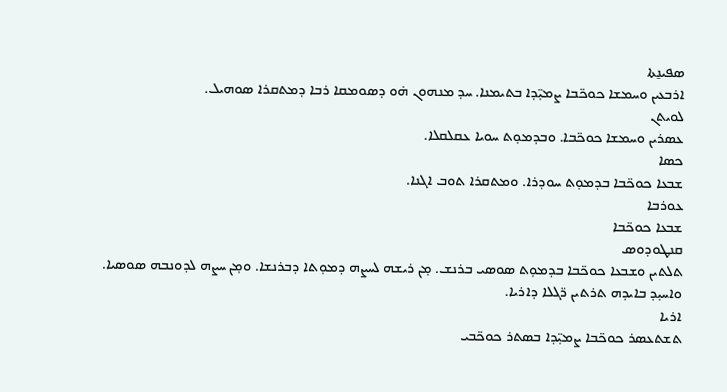ܣܦܝܢ̱ܬܐ
ܐܪܒܥܝܢ ܘܚܡܫܐ ܟܘܟ̈ܒܐ ܨܡܝ̣̈ܕܐ ܒܬܝܡܢܐ. ܚܕ ܡܢܗܘܢ ܗ̇ܘ ܕܣܘܡܩܐ ܪܒܐ ܕܡܬܩܪܐ ܣܘܗܝܠ.
ܠܘܝܬܢ
ܥܣܪܝܢ ܘܚܡܫܐ ܟܘܟ̈ܒܐ. ܘܒܕܡܘ̣ܬ ܚܘܝܐ ܥܩܠܩܠܐ.
ܟܣܐ
ܫܒܥܐ ܟܘܟ̈ܒܐ ܒܕܡܘ̣ܬ ܚܘܕܪܐ. ܘܡܬܩܪܐ ܬܘܒ ܐܓܢܐ.
ܥܘܪܒܐ
ܫܒܥܐ ܟܘܟ̈ܒܐ
ܩܢܛܘܕܘܣ
ܬܠܬܝܢ ܘܫܒܥܐ ܟܘܟ̈ܒܐ ܒܕܡܘ̣ܬ ܣܘܣܝ ܒܪܢܫ. ܡ̣ܢ ܪܝܫܗ ܠܚܨܗ ܕܡܘ̣ܬܐ ܕܒܪܢܫܐ. ܘܡ̣ܢ ܚܨܗ ܠܕܘܢܒܗ ܣܘܣܝܐ. ܘܐܚܝ̣ܕ ܒܐܝܕܗ ܬܪܬܝܢ ܪ̈ܓܠܐ ܕܐܪܝܐ.
ܐܪܝܐ
ܬܫܬܥܣܪ ܟܘܟ̈ܒܐ ܨܡܝ̣̈ܕܐ ܒܣܬܪ ܟܘܟ̈ܒܝ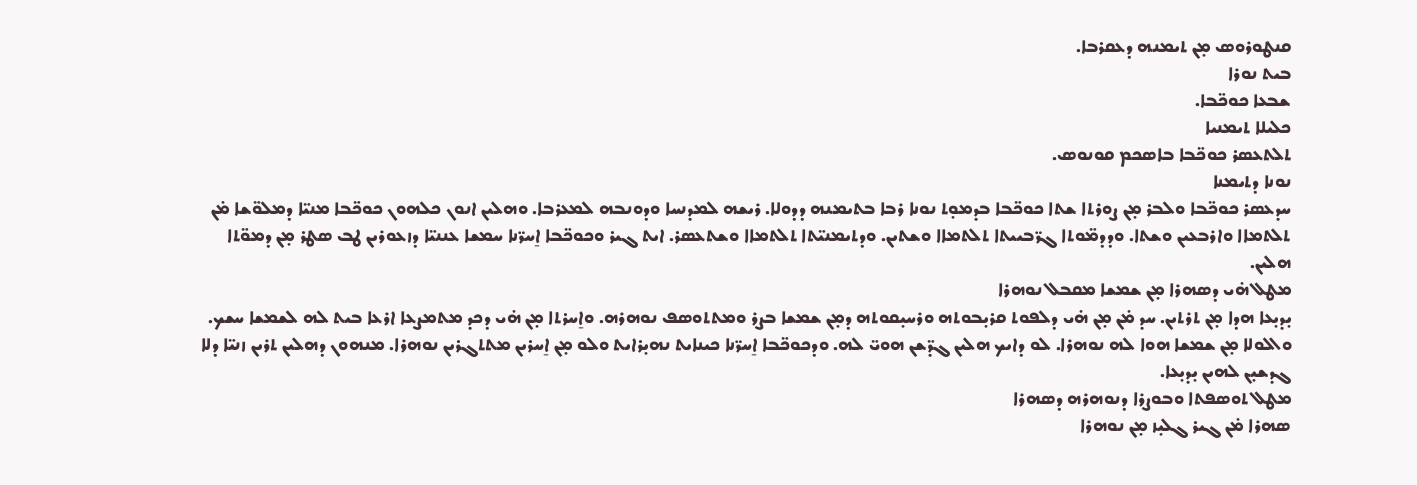ܩܢܛܘܪܘܣ ܡ̣ܢ ܬܝܡܢܗ ܕܥܩܪܒܐ.
ܒܝܬ ܢܘܪܐ
ܫܒܥܐ ܟܘܟ̈ܒܐ.
ܟܠܝܠܐ ܬܝܡܢܝܐ
ܬܠܬܥܣܪ ܟܘܟ̈ܒܐ ܒܐܣܟܡ ܩܘܢܘܣ.
ܢܘܢܐ ܕܬܝܡܢܐ
ܚܕܥܣܪ ܟܘܟ̈ܒܐ ܘܠܒܪ ܡ̣ܢ ܨܘܪܬܐ ܫܬܐ ܟܘܟ̈ܒܐ ܒܕܡܘ̣ܬ ܢܘܢܐ ܪܒܐ ܒܬܝܡܢܗ ܕܕܘܠܐ. ܪܝܫܗ ܠܡܕܢܚܐ ܘܕܘܢܒܗ ܠܡܥܪܒܐ. ܘܗܠܝܢ ܐܢܘܢ ܟܠܗܘܢ ܟܘܟ̈ܒܐ ܡܢܝ̈ܐ ܕܡܠܘ̈ܫܐ ܡ̇ܢ ܬܠܬܡܐܐ ܘܐܪܒܥܝܢ ܘܫܬܐ. ܘܕܕܡ̈ܘܬܐ ܓܪ̈ܒܝܝܬܐ ܬܠܬܡܐܐ ܘܫܬܝܢ. ܘܕܬܝܡܢܝ̈ܬܐ ܬܠܬܡܐܐ ܘܫܬܥܣܪ. ܐܝܬ ܓܝܪ ܘܟܘܟ̈ܒܐ ܐ̱ܚܪ̈ܢܐ ܚܡܫܐ ܥܢܢܝ̈ܐ ܕܙܥܘܪܝܢ ܛܒ ܣܛܪ ܡ̣ܢ ܕܡܘ̈ܬܐ ܗܠܝܢ.
ܡܛܠ ܗ̇ܝ ܕܣܗܪܐ ܡ̣ܢ ܫܡܫܐ ܡܩܒܠ ܢܘܗܪܐ
ܝ̣ܕܝ̣ܥܐ ܗܕܐ ܡ̣ܢ ܬܪܬܝܢ. ܚܕ ܡ̇ܢ ܡ̣ܢ ܗ̇ܝ ܕܠܦܘܬ ܩܪܝ̣ܒܘܬܗ ܘܪܚܝ̣ܩܘܬܗ ܕܡ̣ܢ ܫܡܫܐ ܒܨܪ ܘܡܬܬܘܣܦ ܢܘܗܪܗ. ܘܐ̱ܚܪܬܐ ܡ̣ܢ ܗ̇ܝ ܕܟܕ ܡܬܡܨܥܐ ܐܪܥܐ ܒܝܬ ܠܗ ܠܫܡܫܐ ܚܫܟ. ܘܐܠܘܠܐ ܡ̣ܢ ܫܡܫܐ ܗܘܐ ܠܗ ܢܘܗܪܐ. ܠܘ ܕܐܝܟ ܗܠܝܢ ܓܕ̈ܫܢ ܗܘܝ̈ ܠܗ. ܘܕܟܘܟ̈ܒܐ ܐ̱ܚܪ̈ܢܐ ܟܝܢܐܝܬ ܢܗܝ̣ܪܐܝܬ ܘܠܘ ܡ̣ܢ ܐ̱ܚܪܝܢ ܡܬܬܓܪܝܢ ܢܘܗܪܐ. ܡܢܗܘܢ ܕܗܠܝܢ ܬܪܝܢ ܙܢܝ̈ܐ ܕܠܐ ܓܕܫܝ̣ܢ ܠܗܝܢ ܝ̣ܕܝ̣ܥܐ.
ܡܛܠ ܬܘܣܦܬܐ ܘܒܘܨܪܐ ܕܢܘܗܪܗ ܕܣܗܪܐ
ܣܗܪܐ ܡ̇ܢ ܓܝܪ ܓܠܝ̣ܙ ܡ̣ܢ ܢܘܗܪܐ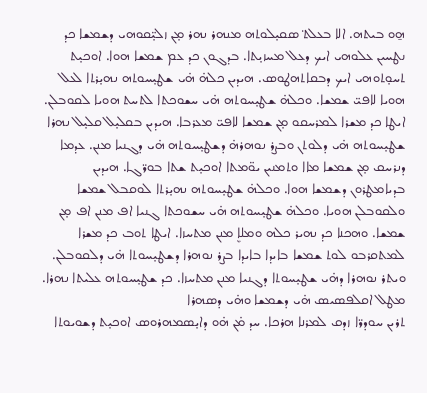ܗ̱ܘ ܒܝܬܗ. ܐܠܐ ܒܥܠܬ݀ ܣܩܝ̣ܠܘܬܗ ܡܢܗܪ ܢܗܪ ܡ̣ܢ ܙܠܝ̣̈ܩܘܗܝ ܕܫܡܫܐ ܟܕ ܢܛܚܝܢ ܥܠܘܗܝ ܐܝܟ ܕܥܠ ܡܚܙܝ̣ܬܐ. ܒܕܓܘܢ ܟܕ ܥܡ ܫܡܫܐ ܗܘܐ. ܐܘܟܝ̣ܬ ܬܚܘ̣ܬܘܗܝ ܐܝܟ ܕܒܩܐܬܗܛܘܣ. ܗܝܕܝܢ ܟܠܗ̇ ܗ̇ܝ ܫܛܝ̣ܚܘܬܗ ܢܗܝ̣ܪܬܐ ܠܥܠ ܗܘܝܐ ܠܐܦܝ̈ ܫܡܫܐ. ܘܟܠܗ̇ ܫܛܝ̣ܚܘܬܗ ܗ̇ܝ ܚܫܘܟܬܐ ܠܬܚܬ ܗܘܝܐ ܠܩܘܒܠܢ. ܐܝܛܐ ܟܕ ܡܫܪܐ ܠܡܪܚܩܘ ܡ̣ܢ ܫܡܫܐ ܠܐܦܝ̈ ܡܥܪܒܐ. ܗܝܕܝܢ ܒܩܠܝ̣ܠ ܩܠܝ̣ܠ ܢܗܪܐ ܫܛܝ̣ܚܘܬܗ ܗ̇ܝ ܕܠܘܬܢ ܘܒܨܪ ܢܘܗܪܗ̇ ܕܫܛܝ̣ܚܘܬܗ ܗ̇ܝ ܕܓܢܝܐ ܡܢܢ. ܥܕܡܐ ܕܢܪܚܩ ܡ̣ܢ ܫܡܫܐ ܡܐܐ ܘܬܡܢܝܢ ܝܘ̈ܡܬܐ ܐܘܟܝ̣ܬ ܫܬܐ ܒܘܪ̈ܓܐ. ܗܝܕܝܢ ܒܕܝܐܡܛܪܘܢ ܕܫܡܫܐ ܗܘܐ. ܘܟܠܗ̇ ܫܛܝ̣ܚܘܬܗ ܢܗܝ̣ܪܬܐ ܠܘܩܒܠ ܫܡܫܐ ܘܠܩܘܒܠܢ ܗܘܝܐ. ܘܟܠܗ̇ ܫܛܝ̣ܚܘܬܗ ܗ̇ܝ ܚܫܘܟܬܐ ܓܢܝܐ ܐܦ ܡܢܢ ܐܦ ܡ̣ܢ ܫܡܫܐ. ܘܗܟܢܐ ܟܕ ܢܗܝܪ ܟܠܗ ܘܡܠܐܷ ܡܢܢ ܡܬܚܙܐ. ܐܝܛܐ ܬܘܒ ܟܕ ܡܫܪܐ ܠܡܬܩܪܒܘ ܠܘܬ ܫܡܫܐ ܒܐܝܕܐ ܒܐܝܕܐ ܒܨܪ ܢܘܗܪܐ ܕܫܛܝ̣ܚܘܬܐ ܗ̇ܝ ܕܠܩܘܒܠܢ. ܘܝܬܪ ܢܘܗܪܐ ܕܗ̇ܝ ܫܛܝ̣ܚܘܬܐ ܕܓܢܝܐ ܡܢܢ ܡܬܚܙܐ. ܟܕ ܫܛܝ̣ܚܘܬܗ ܥܠܝܬܐ ܢܗܪܐ.
ܡܛܠ ܐܩܠܦܣܝܣ ܗ̇ܝ ܕܫܡܫܐ ܘܗ̇ܝ ܕܣܗܪܐ
ܬܪܝܢ ܚܘܕܪ̈ܐ ܙܕܩ ܠܡܪܢܐ ܗܪܟܐ. ܚܕ ܡ̇ܢ ܗ̇ܘ ܕܐܝ̣ܣܡܗܪܘܣ ܐܘܟܝ̣ܬ ܕܫܘܝܘܬܐ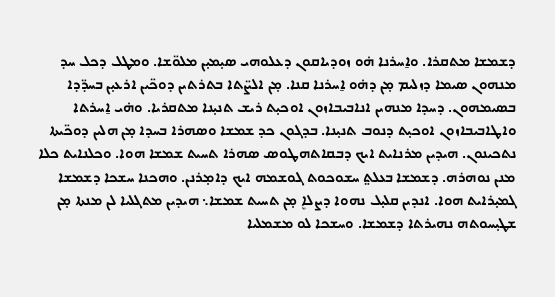ܕܫܡܫܐ ܡܬܩܪܐ. ܘܐ̱ܚܪܢܐ ܗ̇ܘ ܙܘܕܝܐܩܘܢ ܕܥܠܘܗܝ ܣܝ̣ܡܝ̣ܢ ܡܠܘ̈ܫܐ. ܘܡܛܠ ܕܟܠ ܚܕ ܡܢܗܘܢ ܣܝܡܐ ܕܙܠܝܡ ܡ̣ܢ ܕܗ̇ܘ ܐ̱ܚܪܢܐ ܩܢܐ. ܡ̣ܢ ܐܠܨ̈ܬܐ ܒܬܪܬܝܢ ܕܘܟ̈ܝܢ ܐܪܥܝ̣ܢ ܒܚܕ̈ܕܐ ܒܣܝܡܗܘܢ. ܕܚܕܐ ܡܢܗܝܢ ܐܢܐܒܝܒܐܙܘܢ ܐܘܟܝ̣ܬ ܪܝܫ ܬܢܝ̣ܢܐ ܡܬܩܪܝܐ. ܘܗ̇ܝ ܐ̱ܚܪܬܐ ܘܐܛܐܒܝܒܐܙܘܢ ܐܘܟܝ̣ܬ ܕܢܘܒ ܬܢܝ̣ܢܐ. ܒܕܓܘܢ ܟܕ ܫܡܫܐ ܘܣܗܪܐ ܒܚܕܐ ܡ̣ܢ ܗܠܝܢ ܕܘܟ̈ܝܬܐ ܢܬܟܝܢܘܢ. ܗܝܕܝܢ ܡܪܢܐܝܬ ܐܝܟ ܕܒܩܐܬܗܛܘܣ ܣܗܪܐ ܬܚܝܬ ܫܡܫܐ ܗܘܐ. ܘܟܠܢܐܝܬ ܟܠܐ ܡܢܢ ܢܘܗܪܗ. ܕܫܡܫܐ ܒܥܠܬ݀ ܚܫܘܟܘܬ ܓܘܫܡܗ ܐܝܟ ܕܐܡ̣ܪܢܢ. ܘܗܟܢܐ ܚܫܟܐ ܕܫܡܫܐ ܓܡܝ̣ܪܐܝܬ ܗܘܐ. ܐܢܕܝܢ ܩܠܝ̣ܠ ܢܗܘܐ ܕܨܠܐܷ ܡ̣ܢ ܬܚܝܬ ܫܡܫܐ܆ ܗܝܕܝܢ ܡܬܓܠܝܐ ܠܢ ܡܢܬܐ ܡ̣ܢ ܫܛܝ̣ܚܘܬܗ ܢܗܝܪܬܐ ܕܫܡܫܐ. ܘܚܫܟܐ ܠܘ ܡܫܡܠܝܐ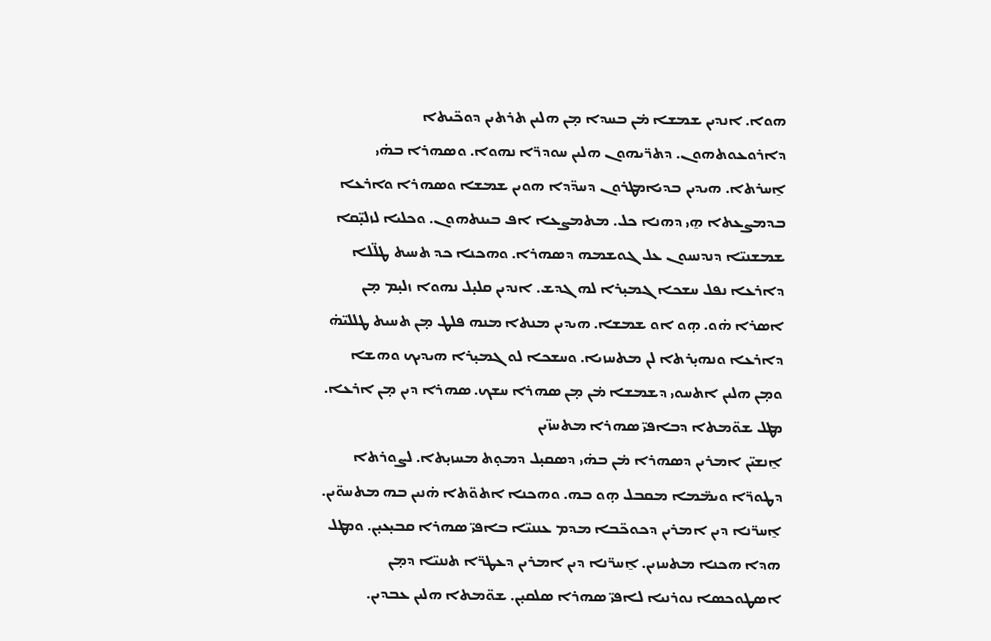ܗܘܐ. ܐܢܕܝܢ ܫܡܫܐ ܡ̇ܢ ܒܚܕܐ ܡ̣ܢ ܗܠܝܢ ܬܪܬܝܢ ܕܘܟ̈ܝܬܐ ܕܐܪܘܥܘܬܗܘܢ. ܕܬܪ̈ܝܗܘܢ ܗܠܝܢ ܚܘܕܪ̈ܐ ܢܗܘܐ. ܘܣܗܪܐ ܒܗ̇ܝ ܐ̱ܚܪܬܐ. ܗܝܕܝܢ ܒܕܝܐܡܛܪܘܢ ܕܚܕ̈ܕܐ ܗܘܝܢ ܫܡܫܐ ܘܣܗܪܐ ܘܐܪܥܐ ܒܕܡܨܥܬܐ ܗ̱ܝ ܕܗܢܐ ܟܠ. ܡܬܡܨܥܐ ܐܦ ܒܝܢܬܗܘܢ. ܘܟܠܝܐ ܠܙܠܝ̣̈ܩܐ ܫܡܫܢܝ̈ܐ ܕܢܕܢܚܘܢ ܥܠ ܓܘܫܡܗ ܕܣܗܪܐ. ܘܗܟܢܐ ܟܕ ܬܚܝܬ ܛܠ̈ܠܐ ܕܐܪܥܐ ܢܦܠ ܚܫܟܐ ܓܡܝ̣ܪܐ ܠܗ ܓܕܫ. ܐܢܕܝܢ ܩܠܝ̣ܠ ܢܗܘܐ ܙܠܝ̣ܡ ܡ̣ܢ ܐܣܪܐ ܗ̇ܘ. ܗ̣ܘ ܐܘ ܫܡܫܐ. ܗܝܕܝܢ ܡܢܬܐ ܡܢܗ ܦܠܛ ܡ̣ܢ ܬܚܝܬ ܛܠܠܝ̈ܗ̇ ܕܐܪܥܐ ܘܢܗܝ̣ܪܬܐ ܠܢ ܡܬܚܙܝܐ. ܘܚܫܟܐ ܠܘ ܓܡܝ̣ܪܐ ܗܝܕܝܟ ܘܗܫܐ ܘܡ̣ܢ ܗܠܝܢ ܐܬܚܘܝ ܕܫܡܫܐ ܡ̇ܢ ܡ̣ܢ ܣܗܪܐ ܚܫܟ. ܣܗܪܐ ܕܝܢ ܡ̣ܢ ܐܪܥܐ.
ܡܛܠ ܫܘ̈ܡܬܐ ܕܒܐܦܝ̈ ܣܗܪܐ ܡܬܚܙ̈ܝܢ
ܐ̱ܢܫܝ̈ܢ ܐܡܪܝܢ ܕܣܗܪܐ ܡ̇ܢ ܒܗ̇ܝ ܕܣܩܝ̣ܠ ܕܡܘ̣ܬ ܡܚܙܝ̣ܬܐ. ܠܨܘܪܬܐ ܕܛܘܪ̈ܐ ܘܝܡ̈ܡܐ ܡܩܒܠ ܗ̣ܘ ܒܗ. ܘܗܟܢܐ ܐܬܘ̈ܬܐ ܗ̇ܢܝܢ ܒܗ ܡܬܚܘ̈ܝܢ. ܐ̱ܚܪ̈ܢܐ ܕܝܢ ܐܡܪܝܢ ܕܟܘܟ̈ܒܐ ܡܕܡ ܥܢܢܝ̈ܐ ܒܐܦܝ̈ ܣܗܪܐ ܩܒܝ̣ܥܝ̣ܢ. ܘܡܛܠ ܗܕܐ ܗܟܢܐ ܡܬܚܙܝܢ. ܐ̱ܚܪ̈ܢܐ ܕܝܢ ܐܡܪܝܢ ܕܥܛܪ̈ܐ ܬܢܢܝ̈ܐ ܕܡ̣ܢ ܐܣܛܘܟܣܐ ܢܘܪܢܝܐ ܠܐܦܝ̈ ܣܗܪܐ ܣܠܩܝ̣ܢ. ܫܘ̈ܡܬܐ ܗܠܝܢ ܥܒܕܝܢ.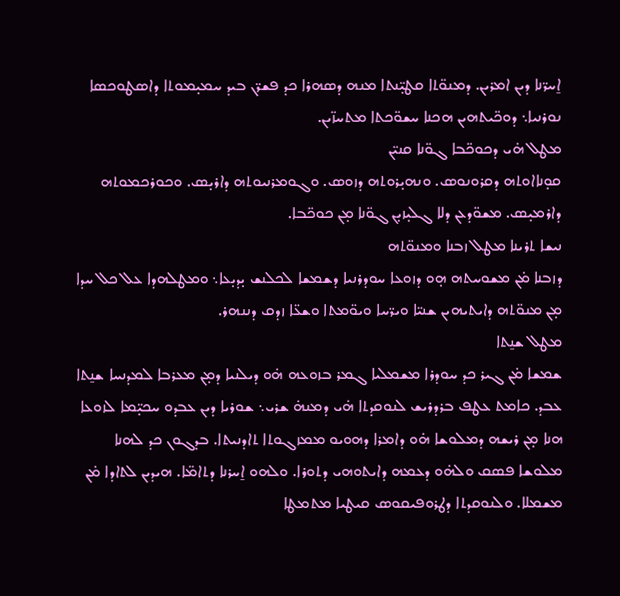ܐ̱ܚܪ̈ܢܐ ܕܝܢ ܐܡܪܝܢ. ܕܡܢܘ̈ܬܐ ܩܛܝ̣̈ܢܬܐ ܡܢܗ ܕܣܗܪܐ ܟܕ ܦܫܪ̈ܢ ܒܝܕ ܚܡܝ̣ܡܘܬܐ ܕܐܣܛܘܟܣܐ ܢܘܪܢܝܐ܆ ܕܘܟ̈ܝܬܗܝܢ ܗܟܢܐ ܚܫܘ̈ܟܬܐ ܡܬܚܙ̈ܝܢ.
ܡܛܠ ܗ̇ܝ ܕܟܘܟ̈ܒܐ ܓܘ̈ܢܐ ܩܢܝ̈ܢ
ܩܘ̣ܢܐܐܘܬܗ ܕܩܪܘܢܘܣ. ܘܢܗܝ̣ܪܘܬܗ ܕܙܘܣ. ܘܓܘܡܪܢܝܘܬܗ ܕܐܪܝ̣ܣ. ܘܟܘܪܟܡܘܬܗ ܕܐܪܡܝ̣ܣ. ܡܫܘ̈ܕܥܢ ܕܠܐ ܓܠܝ̣ܙܝ̣ܢ ܓܘ̈ܢܐ ܡ̣ܢ ܟܘܟ̈ܒܐ.
ܢܝܫܐ ܬܪܝܢܐ ܡܛܠ ܙܒܢܐ ܘܡܢܘ̈ܬܗ
ܕܙܒܢܐ ܡ̇ܢ ܡܫܘܚܬܗ ܗ̣ܘ ܕܙܘܥܐ ܚܘܕܪܢܝܐ ܕܫܡܫܐ ܠܟܠܢܫ ܝ̣ܕܝ̣ܥܐ܆ ܘܡܛܠܗܕܐ ܥܠ ܟܠ ܚܕܐ ܡ̣ܢ ܡܢܘ̈ܬܗ ܕܐܝܬܝܗܝܢ ܫܢܝ̈ܐ ܘܝܪ̈ܚܐ ܘܝܘ̈ܡܬܐ ܘܫܥ̈ܐ ܙܕܩ ܕܢܢܗܪ.
ܡܛܠ ܫܢ̱ܬܐ
ܫܡܫܐ ܡ̇ܢ ܓܝܪ ܟܕ ܚܘܕܪܐ ܡܫܡܠܝܐ ܓܡܪ ܒܙܘܥܗ ܗ̇ܘ ܕܝܠܢܝܐ ܕܡ̣ܢ ܡܥܪܒܐ ܠܡܕܢܚܐ ܫܢ̱ܬܐ ܥܒܕ. ܟܐܡܬ ܥܛܦ ܒܪܕܪܝܫ ܠܢܘܩܕܬܐ ܗ̇ܝ ܕܡܢܗ̇ ܫܪܝ܆ ܫܘܪܝܐ ܕܝܢ ܥܒܕܘ ܚܟܝ̣̈ܡܐ ܠܙܘܥܐ ܗܢܐ ܡ̣ܢ ܪܝܫܗ ܕܡܠܘܫܐ ܗ̇ܘ ܕܐܡܪܐ ܕܗܘܝܘ ܡܡܙܓܘܬܐ ܬܐܕܢܝܬܐ. ܒܕܓܘܢ ܟܕ ܠܗܢܐ ܡܠܘܫܐ ܦܣܩ ܘܠܗ̇ܘ ܕܥܡܗ ܕܐܝܬܘܗܝ ܕܬܘܪܐ. ܘܠܗܘ ܐ̱ܚܪܢܐ ܕܬܐܡ̈ܐ. ܗܝܕܝܢ ܠܬܐܕܐ ܡ̇ܢ ܡܫܡܠܐ. ܘܠܢܘܩܕܬܐ ܕܛܪܘܦܝܩܘܣ ܩܝܛܝܐ ܡܬܡܛܐ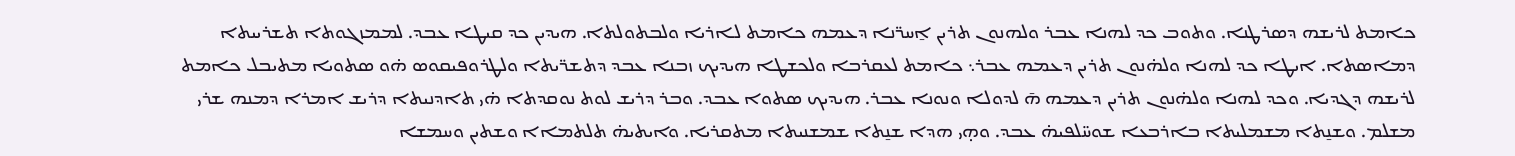ܟܐܡܬ ܠܪܝܫܗ ܕܣܪܛܢܐ. ܘܬܘܒ ܟܕ ܠܗܢܐ ܥܒܪ ܘܠܗܢܘܢ ܬܪܝܢ ܐ̱ܚܪ̈ܢܐ ܕܥܡܗ ܟܐܡܬ ܠܐܪܝܐ ܘܠܒܬܘܠܬܐ. ܗܝܕܝܢ ܟܕ ܩܝܛܐ ܥܒܕ. ܠܡܡܙܓܘܬܐ ܬܫܪܝܝܬܐ ܕܡܐܣܬܐ. ܐܝܛܐ ܟܕ ܠܗܢܐ ܘܠܗ̇ܢܘܢ ܬܪܝܢ ܕܥܡܗ ܥܒܪ܆ ܟܐܡܬ ܠܥܩܪܒܐ ܘܠܟܫܛܐ ܗܝܕܝܟ ܙܒܢܐ ܥܒܕ ܕܬܫܪ̈ܝܬܐ ܘܠܛܪܘܦܝܩܘܣ ܗ̇ܘ ܣܬܘܝܐ ܡܬܝܒܠ ܟܐܡܬ ܠܪܝܫܗ ܕܓܕܝܐ. ܘܟܕ ܠܗܢܐ ܘܠܗ̇ܢܘܢ ܬܪܝܢ ܕܥܡܗ ܗ̄ ܠܕܘܠܐ ܘܢܘܢܐ ܥܒܪ. ܗܝܕܝܟ ܣܬܘܐ ܥܒܕ. ܘܒܪ ܕܪܝܫ ܠܘܬ ܢܘܩܕܬܐ ܗ̇ܝ ܬܐܕܢܝܬܐ ܕܪܝܫ ܐܡܪܐ ܕܡܢܗ ܫܪܝ ܡܫܠܡ. ܘܫܢ̱ܬܐ ܡܫܡܠܝܬܐ ܒܐܪܒܥܐ ܫܘܚ̈ܠܦܝܗ̇ ܥܒܕ. ܘܗ̣ܝ ܗܕܐ ܫܢ̱ܬܐ ܫܡܫܢܝܬܐ ܡܬܩܪܝܐ. ܘܐܝܬܝܗ̇ ܬܠܬܡܐܐ ܘܫܬܝܢ ܘܚܡܫܐ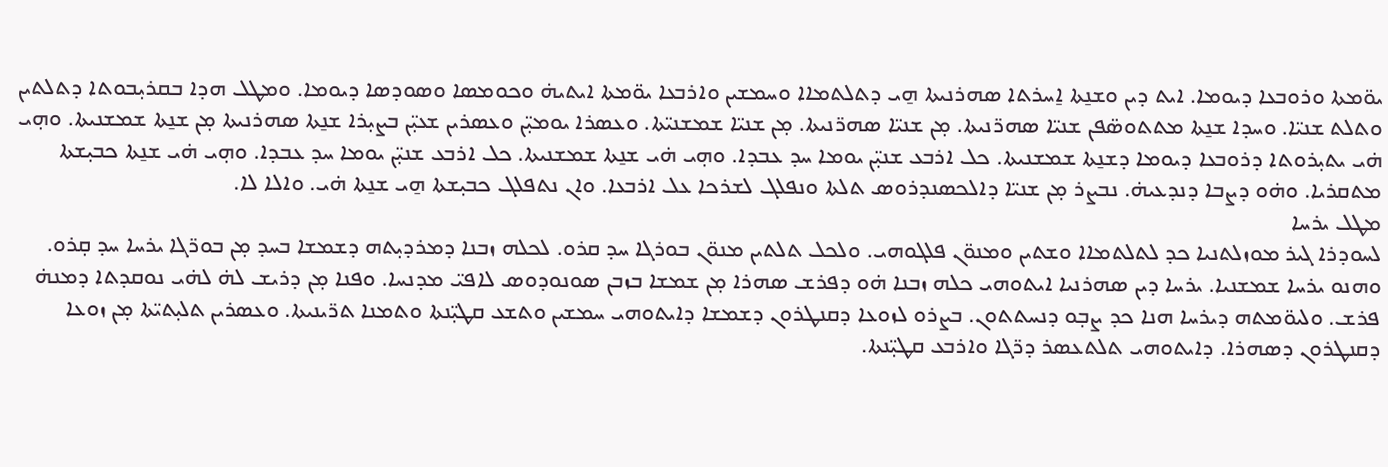ܝܘ̈ܡܬܐ ܘܪܘܒܥܐ ܕܝܘܡܐ. ܐܝܬ ܕܝܢ ܘܫܢ̱ܬܐ ܐ̱ܚܪܬܐ ܣܗܪܢܝܬܐ ܗ̱ܝ ܕܬܠܬܡܐܐ ܘܚܡܫܝܢ ܘܐܪܒܥܐ ܝܘ̈ܡܬܐ ܐܝܬܝܗ̇ ܘܟܘܡܣܐ ܘܣܘܕܣܐ ܕܝܘܡܐ. ܘܡܛܠ ܗܕܐ ܒܩܪܝ̣ܒܘܬܐ ܕܬܠܬܝܢ ܘܬܠܬ ܫܢܝ̈ܐ. ܘܚܕܐ ܫܢ̱ܬܐ ܡܬܬܘܣ̈ܦܢ ܫܢܝ̈ܐ ܣܗܪ̈ܢܝܬܐ. ܡ̣ܢ ܫܢܝ̈ܐ ܣܗܪ̈ܢܝܬܐ. ܡ̣ܢ ܫܢܝ̈ܐ ܫܡܫܢܝ̈ܬܐ. ܘܥܣܪܐ ܝܘܡܝ̣̈ܢ ܘܥܣܪܝܢ ܫܥܝ̣̈ܢ ܒܨܝ̣ܪܐ ܫܢ̱ܬܐ ܣܗܪܢܝܬܐ ܡ̣ܢ ܫܢ̱ܬܐ ܫܡܫܢܝܬܐ. ܘܗ̣ܝ ܗ̇ܝ ܝܬܝ̣ܪܘܬܐ ܕܪܘܒܥܐ ܕܝܘܡܐ ܕܫܢ̱ܬܐ ܫܡܫܢܝܬܐ. ܟܠ ܐܪܒܥ ܫܢܝ̣̈ܢ ܝܘܡܐ ܚܕ ܥܒܕܐ. ܘܗ̣ܝ ܗ̇ܝ ܫܢ̱ܬܐ ܫܡܫܢܝܬܐ. ܟܠ ܐܪܒܥ ܫܢܝ̣̈ܢ ܝܘܡܐ ܚܕ ܥܒܕܐ. ܘܗ̣ܝ ܗ̇ܝ ܫܢ̱ܬܐ ܟܒܝ̣ܫܬܐ ܡܬܩܪܝܐ. ܘܗ̇ܘ ܕܨܒܐ ܕܢܕܥܝܗ̇. ܢܒܨܪ ܡ̣ܢ ܫܢܝ̈ܐ ܕܐܠܟܣܢܕܪܘܣ ܬܠܬܐ ܘܢܦܠܓ ܠܫܪܟܐ ܥܠ ܐܪܒܥܐ. ܘܐܢ ܢܬܦܠܓ ܟܒܝ̣ܫܬܐ ܗ̱ܝ ܫܢ̱ܬܐ ܗ̇ܝ. ܘܐܠܐ ܠܐ.
ܡܛܠ ܝܪܚܐ
ܠܚܘܕܪܐ ܓܝܪ ܡܘܙܠܬܢܝܐ ܟܕ ܠܬܠܬܡܐܐ ܘܫܬܝܢ ܘܡܢܘ̈ܢ ܦܠܓܘܗܝ. ܘܠܟܠ ܬܠܬܝܢ ܡܢܘ̈ܢ ܒܘܪܓܐ ܚܕ ܩܪܘ. ܠܟܠܗ ܙܒܢܐ ܕܡܪܕܝ̣ܬܗ ܕܫܡܫܐ ܒܚܕ ܡ̣ܢ ܒܘܪ̈ܓܐ ܝܪܚܐ ܚܕ ܩ̣ܪܘ. ܘܗܢܘ ܝܪܚܐ ܫܡܫܢܝܐ. ܝܪܚܐ ܕܝܢ ܣܗܪܢܝܐ ܐܝܬܘܗܝ ܟܠܗ ܙܒܢܐ ܗ̇ܘ ܕܦܪܫ ܣܗܪܐ ܡ̣ܢ ܫܡܫܐ ܒܙܒܢ ܣܘܢܘܕܘܣ ܠܐܦܝ̈ ܡܕܢܚܐ. ܘܦܢܐ ܡ̣ܢ ܕܪܝܫ ܠܗ̇ ܠܗ̇ܝ ܢܘܩܕܬܐ ܕܡܢܗ̇ ܦܪܫ. ܘܠܝܘ̈ܡܬܗ ܕܝܪܚܐ ܗܢܐ ܟܕ ܨܒ̣ܘ ܕܢܚܬܬܘܢ. ܒܨܪܘ ܠܙܘܥܐ ܕܩܢܛܪܘܢ ܕܫܡܫܐ ܕܐܝܬܘܗܝ ܚܡܫܝܢ ܘܬܫܥ ܩܛܝ̣̈ܢܬܐ ܘܬܡܢܐ ܬܪ̈ܝܢܝܬܐ. ܘܥܣܪܝܢ ܬܠܝ̣ܬܝ̈ܬܐ ܡ̣ܢ ܙܘܥܐ ܕܩܢܛܪܘܢ ܕܣܗܪܐ. ܕܐܝܬܘܗܝ ܬܠܬܥܣܪ ܕܪ̈ܓܐ ܘܐܪܒܥ ܩܛܝ̣̈ܢܬܐ.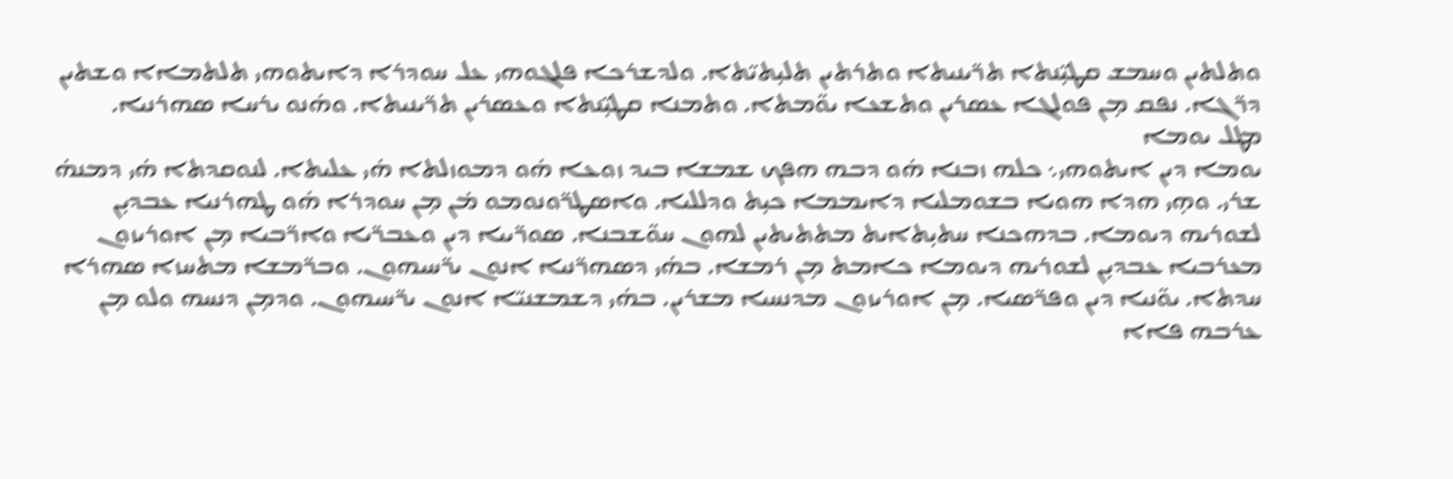ܘܬܠܬܝܢ ܘܚܡܫ ܩܛܝ̣̈ܢܬܐ ܬܪ̈ܝܢܝܬܐ ܘܬܪܬܝܢ ܬܠܝ̣ܬܝ̈ܬܐ. ܘܠܕܫܪܟܐ ܦܠܓܘܗܝ ܥܠ ܚܘܕܪܐ ܕܐܝܬܘܗܝ ܬܠܬܡܐܐ ܘܫܬܝܢ ܕܪ̈ܓܐ. ܢܦܩ ܡ̣ܢ ܦܘܠܓܐ ܥܣܪܝܢ ܘܬܫܥܐ ܝܘ̈ܡܬܐ. ܘܬܡܢܐ ܩܛܝ̣̈ܢܬܐ ܘܥܣܪܝܢ ܬܪ̈ܝܢܝܬܐ. ܘܗ̇ܢܘ ܝܪܚܐ ܣܗܪܢܝܐ.
ܡܛܠ ܝܘܡܐ
ܝܘܡܐ ܕܝܢ ܐܝܬܘܗܝ܆ ܟܠܗ ܙܒܢܐ ܗ̇ܘ ܕܒܗ ܗܦܟ ܫܡܫܐ ܒܝܕ ܙܘܥܐ ܗ̇ܘ ܕܡܘܙܠܬܐ ܗ̇ܝ ܥܠܝܬܐ. ܠܢܘܩܕܬܐ ܗ̇ܝ ܕܡܢܗ̇ ܫܪܝ. ܘܗ̣ܝ ܗܕܐ ܗܘܝܐ ܒܫܘܡܠܝܐ ܕܐܝܡܡܐ ܟܝ̣ܬ ܘܕܠܠܝܐ. ܘܐܣܛܪ̈ܘܢܘܡܘ ܡ̇ܢ ܡ̣ܢ ܚܘܕܪܐ ܗ̇ܘ ܛܗܪܢܝܐ ܥܒܕܝ̣ܢ ܠܫܘܪܝܗ ܕܝܘܡܐ. ܒܕܗܟܢܐ ܚܬܝ̣ܬܐܝܬ ܡܬܬܝܬܝܢ ܠܗܘܢ ܚܘ̈ܫܒܢܐ. ܣܘܪ̈ܝܝܐ ܕܝܢ ܘܥܒܪ̈ܝܐ ܘܐܪ̈ܒܝܐ ܡ̣ܢ ܐܘܪܝܙܘܢ ܡܥܪܒܝܐ ܥܒܕܝ̣ܢ ܠܫܘܪܝܗ ܕܝܘܡܐ ܟܐܡܬ ܡ̣ܢ ܪܡܫܐ. ܒܗ̇ܝ ܕܣܗܪ̈ܢܝܐ ܐܢܘܢ ܝܪ̈ܚܝܗܘܢ. ܘܒܪ̈ܡܫܐ ܡܬܚܙܐ ܣܗܪܐ ܚܕܬܐ. ܝܘ̈ܢܝܐ ܕܝܢ ܘܦܪ̈ܣܝܐ. ܡ̣ܢ ܐܘܪܝܙܘܢ ܡܕܢܚܝܐ ܡܫܪܝܢ. ܒܗ̇ܝ ܕܫܡܫܢܝ̈ܐ ܐܢܘܢ ܝܪ̈ܚܝܗܘܢ. ܘܕܡ̣ܢ ܕܢܚܗ ܘܠܘ ܡ̣ܢ ܥܪܒܗ ܦܐܐ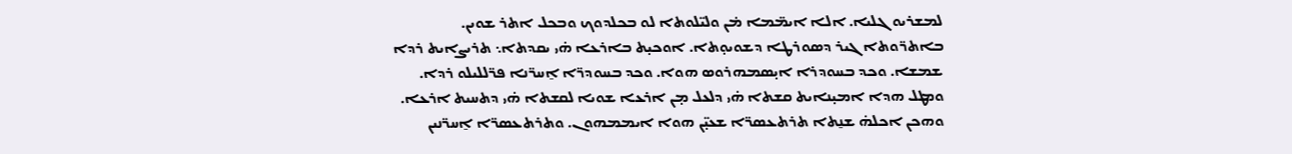ܠܡܫܪܝܘ ܓܠܝܐ. ܐܠܐ ܐܝܡ̈ܡܐ ܡ̇ܢ ܘܠܝ̈ܠܘܬܐ ܠܘ ܒܟܠܕܘܟ ܘܒܟܠ ܐܬܪ ܫܘܝܢ. ܒܐܬܪ̈ܘܬܐ ܓܝܪ ܕܣܘܪܛܐ ܕܫܘܝܘ̣ܬܐ. ܐܘܟܝ̣ܬ ܒܐܪܥܐ ܗ̇ܝ ܝܩܕܬܐ܆ ܬܪܝܨܐܝܬ ܪܕܐ ܫܡܫܐ. ܘܟܕ ܒܚܘܕܪܐ ܐܝ̣ܣܡܗܪܘܣ ܗܘܐ. ܘܟܕ ܒܚܘܕܪ̈ܐ ܐ̱ܚܪ̈ܢܐ ܦܪ̈ܠܠܝܠܘ ܪܕܐ. ܘܡܛܠ ܗܕܐ ܐܡܝ̣ܢܐܝܬ ܩܫܬܐ ܗ̇ܝ ܕܠܥܠ ܡ̣ܢ ܐܪܥܐ ܫܘܝܐ ܠܩܫܬܐ ܗ̇ܝ ܕܬܚܝܬ ܐܪܥܐ. ܘܗܟܢ ܐܟܠܗ̇ ܫܢ̱ܬܐ ܬܪܬܥܣܪ̈ܐ ܫܥܝ̣̈ܢ ܗܘܐ ܐܝܡܡܗܘܢ. ܘܬܪܬܥܣܪ̈ܐ ܐ̱ܚܪ̈ܢܝܢ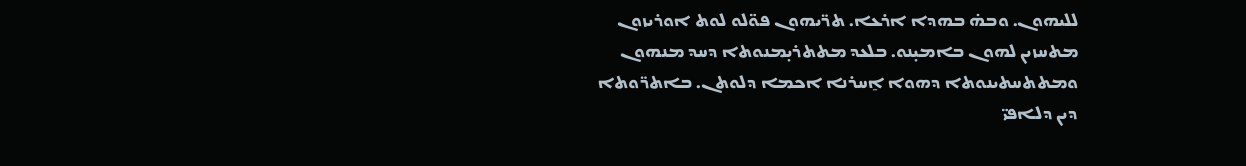ܠܠܝܗܘܢ. ܘܒܗ̇ ܒܗܕܐ ܐܪܥܐ. ܬܪ̈ܝܗܘܢ ܦܘ̈ܠܘ ܠܘܬ ܐܘܪܝܙܘܢ ܡܬܚܙܝܢ ܠܗܘܢ ܒܐܡܝ̣ܢܘ. ܒܠܥܕ ܡܬܬܪܝ̣ܡܢܘܬܐ ܕܚܕ ܡܢܗܘܢ ܘܡܬܬܚܬܝܢܘܬܐ ܕܗܘܐ ܐ̱ܚܪܢܐ ܐܟܡܐ ܕܠܘܬܢ. ܒܐܬܪ̈ܘܬܐ ܕܝܢ ܕܠܐܦܝ̈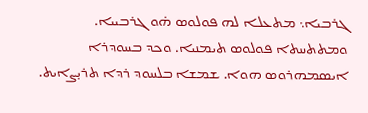ܓܪܒܝܐ܆ ܡܬܥܠܐ ܠܗ ܦܘܠܘܣ ܗ̇ܘ ܓܪܒܝܝܐ. ܘܡܬܬܚܬܐ ܦܘܠܘܣ ܬܝܡܢܝܐ. ܘܟܕ ܒܚܘܕܪܐ ܐܝܣܡܗܪܘܣ ܗܘܐ. ܫܡܫܐ ܒܠܚܘܕ ܪܕܐ ܬܪܝ̣ܨܐܝܬ.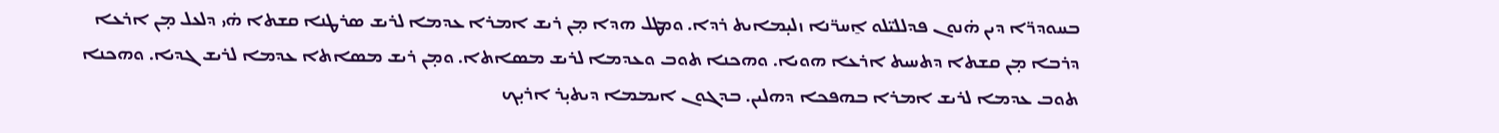ܒܚܘܕܪ̈ܐ ܕܝܢ ܗ̇ܢܘܢ ܦܕܠܠܝ̈ܠܘ ܐ̱ܚܪ̈ܢܐ ܙܠܝ̣ܡܐܝܬ ܪܕܐ. ܘܡܛܠ ܗܕܐ ܡ̣ܢ ܪܝܫ ܐܡܪܐ ܥܕܡܐ ܠܪܝܫ ܣܪܛܢܐ ܩܫܬܐ ܗ̇ܝ ܕܠܥܠ ܡ̣ܢ ܐܪܥܐ ܕܪܒܐ ܡ̣ܢ ܩܫܬܐ ܕܬܚܝܬ ܐܪܥܐ ܗܘܝܐ. ܘܗܟܢܐ ܬܘܒ ܘܥܕܡܐ ܠܪܝܫ ܡܣܐܬܐ. ܘܡ̣ܢ ܪܝܫ ܡܣܐܬܐ ܥܕܡܐ ܠܪܝܫ ܓܕܝܐ. ܘܗܟܢܐ ܬܘܒ ܥܕܡܐ ܠܪܝܫ ܐܡܪܐ ܒܗܦܟܐ ܕܗܠܝܢ. ܒܕܓܘܢ ܐܝܡܡܐ ܕܝܬܝ̣ܪ ܐܪܝ̣ܟ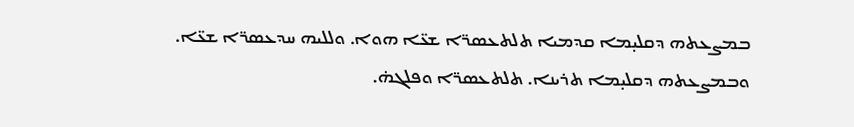ܒܡܨܥܬܗ ܕܩܠܝ̣ܡܐ ܩܕܡܝܐ ܬܠܬܥܣܪ̈ܐ ܫܥ̈ܐ ܗܘܐ. ܘܠܠܝܗ ܚܕܥܣܪ̈ܐ ܫܥ̈ܐ. ܘܒܡܨܥܬܗ ܕܩܠܝ̣ܡܐ ܬܪܝܢܐ. ܬܠܬܥܣܪ̈ܐ ܘܦܠܓܗ̇.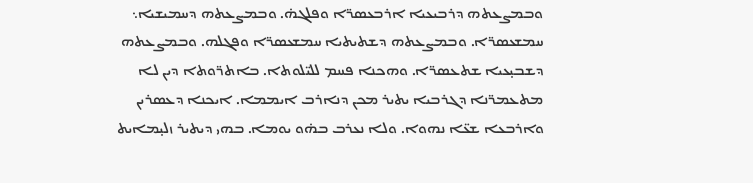ܘܒܡܨܥܬܗ ܕܪܒܝܥܝܐ ܐܪܒܥܣܪ̈ܐ ܘܦܠܓܗ̇. ܘܒܡܨܥܬܗ ܕܚܡܝܫܝܐ܆ ܚܡܫܥܣܪ̈ܐ. ܘܒܡܨܥܬܗ ܕܫܬܝܬܝܐ ܚܡܫܥܣܪ̈ܐ ܘܦܓܠܗ. ܘܒܡܨܥܬܗ ܕܫܒܝ̣ܥܝܐ ܫܬܥܣܪ̈ܐ. ܘܗܟܢܐ ܦܚܡ ܠܠܝ̈ܠܘܬܐ. ܒܐܬܪ̈ܘܬܐ ܕܝܢ ܠܐ ܡܬܥܡܪ̈ܢܐ ܕܓܪܒܝܐ ܝܬܝܪ ܡܟܢ ܕܢܐܪܒ ܐܝܡܡܐ. ܐܝܟܢܐ ܕܥܣܪܝܢ ܘܐܪܒܥܐ ܫܥ̈ܐ ܢܗܘܐ. ܘܠܐ ܢܥܪܒ ܒܗ̇ܘ ܝܘܡܐ. ܒܗܝ ܕܝܬܝܪ ܙܠܝ̣ܡܐܝܬ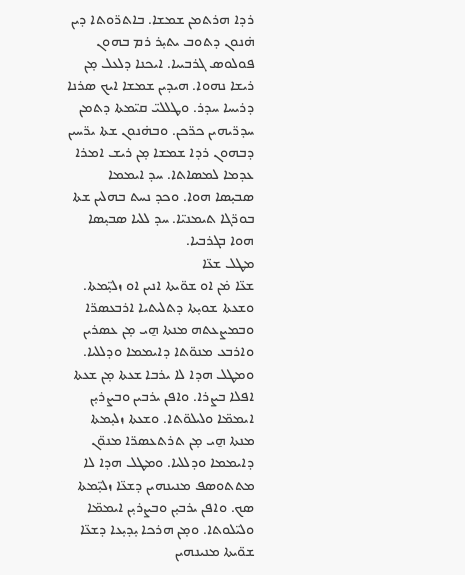ܪܕܐ ܗܪܬܡܢ ܫܡܫܐ. ܒܐܬܪ̈ܘܬܐ ܕܝܢ ܗ̇ܢܘܢ ܕܬܘܒ ܝܬܝ̣ܪ ܪܡ ܒܗܘܢ ܦܘܠܘܣ ܓܪܒܝܝܐ. ܐܝܟܢܐ ܕܠܥܠ ܡ̣ܢ ܪܝܫܐ ܢܗܘܐ. ܗܝܕܝܢ ܫܡܫܐ ܐܝܟ ܣܪܢܐ ܕܪܝܚܐ ܚܕܪ. ܘܛܠܠܝ̈ ܩܝ̈ܡܬܐ ܕܬܡܢ ܚܕܪ̈ܝܗܝܢ ܟܪ̈ܟܢ. ܘܒܗ̇ܢܘܢ ܫܬܐ ܝܪ̈ܚܝܢ ܕܒܗܘܢ ܪܕܐ ܫܡܫܐ ܡ̣ܢ ܪܝܫ ܐܡܪܐ ܥܕܡܐ ܠܡܣܐܬܐ. ܚܕ ܐܝܡܡܐ ܣܒܝ̣ܣܐ ܗܘܐ. ܘܟܕ ܢܚܬ ܒܗܠܝܢ ܫܬܐ ܒܘܪ̈ܓܐ ܬܝܡܢܝ̈ܐ. ܚܕ ܠܠܝܐ ܣܒܝ̣ܣܐ ܗܘܐ ܒܓܪܒܝܐ.
ܡܛܠ ܫܥ̈ܐ
ܫܥ̈ܐ ܡ̇ܢ ܐܘ ܫܘ̈ܝܬܐ ܐܢܝܢ ܐܘ ܙܠܝ̣̈ܡܬܐ. ܘܫܥܬܐ ܫܘܝ̣ܬܐ ܕܬܠܝܬܝܐ ܐܪܒܥܣܪ̈ܐ ܘܒܡܨܥܬܗ ܡܢܬܐ ܗ̱ܝ ܡ̣ܢ ܥܣܪܝܢ ܘܐܪܒܥ ܡܢܘ̈ܬܐ ܕܐܝܡܡܐ ܘܕܠܠܝܐ. ܘܡܛܠ ܗܕܐ ܠܐ ܝܪܒܐ ܫܥܬܐ ܡ̣ܢ ܫܥܬܐ ܐܦܠܐ ܒܨܪܐ. ܘܐܦܢ ܝܪܒܝܢ ܘܒܨܪܝ̣ܢ ܐܝܡܡ̈ܐ ܘܠܝܠܘ̈ܬܐ. ܘܫܥܬܐ ܙܠܝ̣ܡܬܐ ܡܢܬܐ ܗ̱ܝ ܡ̣ܢ ܬܪܬܥܣܪ̈ܐ ܡܢܘ̈ܢ ܕܐܝܡܡܐ ܘܕܠܠܝܐ. ܘܡܛܠ ܗܕܐ ܠܐ ܡܬܬܘܣܦ ܡܢܝܢܗܝܢ ܕܫܥ̈ܐ ܙܠܝ̣̈ܡܬܐ ܣܟ. ܘܐܦܢ ܝܪܒܝ̣ܢ ܘܒܨܪܝ̣ܢ ܐܝܡܡ̈ܐ ܘܠܝ̈ܠܘܬܐ. ܘܡ̣ܢ ܗܪܟܐ ܝ̣ܕܝ̣ܥܐ ܕܫܥ̈ܐ ܫܘ̈ܝܬܐ ܡܢܝܢܗܝܢ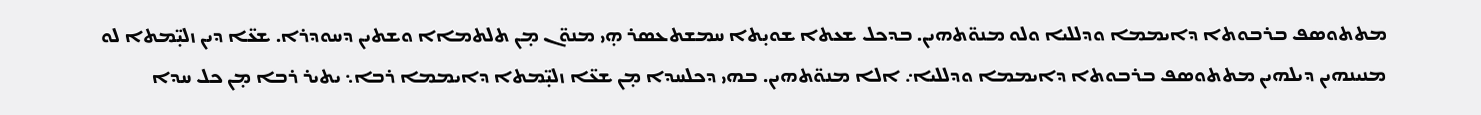ܡܬܬܘܣܦ ܒܪܒܘܬܐ ܕܐܝܡܡܐ ܘܕܠܠܝܐ ܘܠܘ ܡܢܘ̈ܬܗܝܢ. ܒܕܟܠ ܫܥܬܐ ܫܘܝ̣ܬܐ ܚܡܫܬܥܣܪ ܗ̣ܝ ܡܢܘ̈ܢ ܡ̣ܢ ܬܠܬܡܐܐ ܘܫܬܝܢ ܕܚܘܕܪܐ. ܫܥ̈ܐ ܕܝܢ ܙܠܝ̣̈ܡܬܐ ܠܘ ܡܢܝܢܗܝܢ ܕܝܠܗܝܢ ܡܬܬܘܣܦ ܒܪܒܘܬܐ ܕܐܝܡܡܐ ܘܕܠܠܝܐ܇ ܐܠܐ ܡܢܘ̈ܬܗܝܢ. ܒܗܝ ܕܟܠܚܕܐ ܡ̣ܢ ܫܥ̈ܐ ܙܠܝ̣̈ܡܬܐ ܕܐܝܡܡܐ ܪܒܐ܆ ܝܬܝܪ ܪܒܐ ܡ̣ܢ ܟܠ ܚܕܐ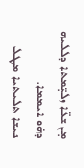ܡ̣ܢ ܫܥ̈ܐ ܙܠܝ̣̈ܡܬܐ ܕܠܠܝܗ ܕܗ̇ܘ ܐܝܡܡܐ.
ܢܝܫܐ ܬܠܝܬܝܐ ܡܛܠ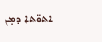ܐܬܘ̈ܬܐ ܕܡ̣ܢ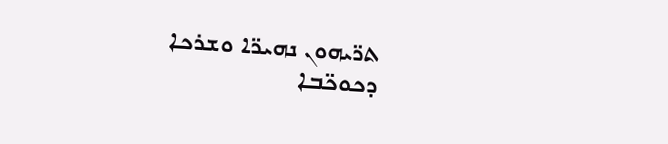ܬܪ̈ܝܗܘܢ ܢܗܝܪ̈ܐ ܘܫܪܟܐ ܕܟܘܟ̈ܒܐ